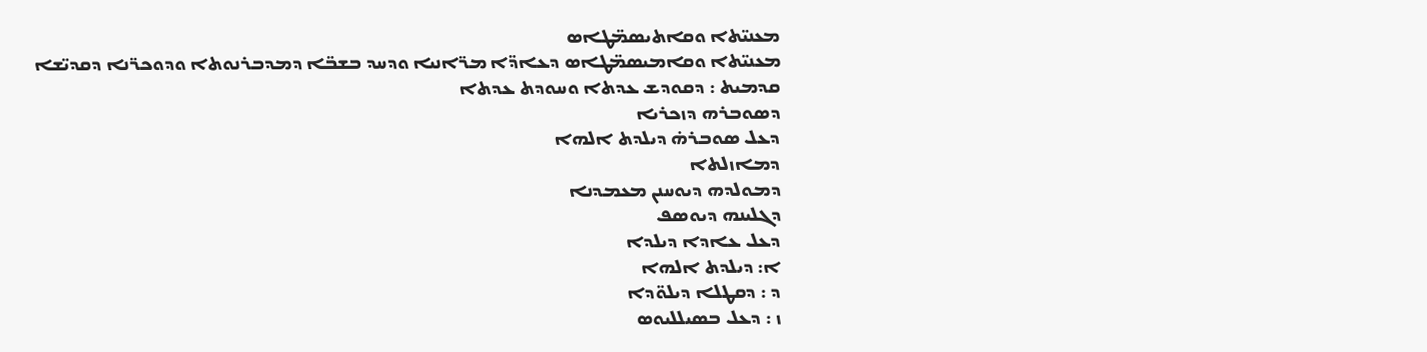ܡܥܢܝ̈ܬܐ ܘܩܐܬܝܣܡ̈ܛܐܣ
ܡܥܢܝ̈ܬܐ ܘܩܐܡܝܣܡ̈ܛܐܣ ܕܥܐܕ̈ܐ ܡܪ̈ܐܢܝܐ ܘܕܚܕ ܒܫܒ̈ܐ ܕܡܕܒܪܢܘܬܐ ܘܕܘܟܪ̈ܢܐ ܕܩܕܝ̈ܫܐ
ܩܕܡܝܬ : ܕܩܘܕܫ ܥܕܬܐ ܘܚܘܕܬ ܥܕܬܐ
ܕܣܘܒܪܗ ܕܙܟܪܝܐ
ܕܥܠ ܣܘܒܪܗ̇ ܕܝܠܕܬ ܐܠܗܐ
ܕܡܐܙܠܬܐ
ܕܡܘܠܕܗ ܕܝܘܚܢܢ ܡܥܡܕܢܐ
ܕܓܠܝܢܗ ܕܝܘܣܦ
ܕܥܠ ܥܐܕܐ ܕܝܠܕܐ
ܐ: ܕܝܠܕܬ ܐܠܗܐ
ܕ : ܕܩܛܠܐ ܕܝܠܘ̈ܕܐ
ܙ : ܕܥܠ ܒܣܝܠܠܝܘܣ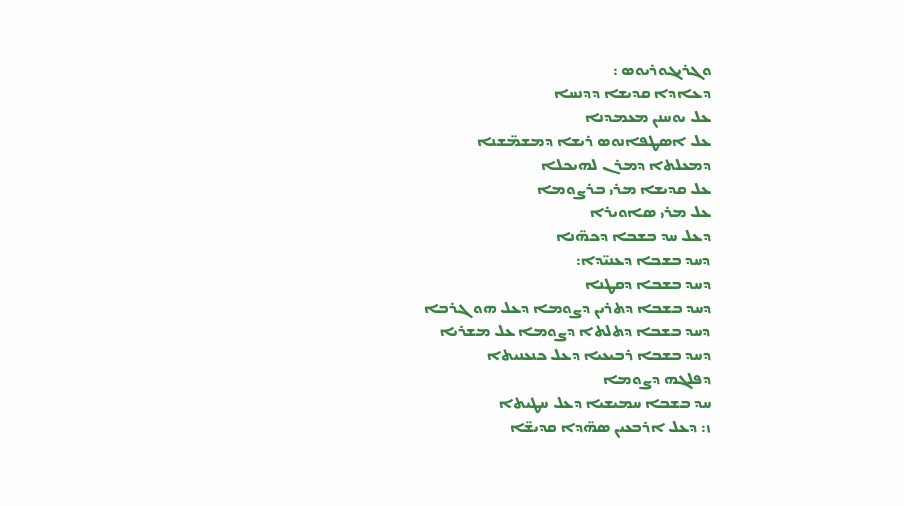ܘܓܪܝܓܘܪܝܘܣ :
ܕܥܐܕܐ ܩܕܝܫܐ ܕܕܢܚܐ
ܥܠ ܝܘܚܢܢ ܡܥܡܕܢܐ
ܥܠ ܐܣܛܦܐܢܘܣ ܪܝܫܐ ܕܡܫܡ̈ܫܢܐ
ܕܡܥܠܬܐ ܕܡܪܢ ܠܗܝܟܠܐ
ܥܠ ܩܕܝܫܐ ܡܪܝ ܒܪܨܘܡܐ
ܥܠ ܡܪܝ ܣܐܘܝܪܐ
ܕܥܠ ܚܕ ܒܫܒܐ ܕܟܗ̈ܢܐ
ܕܚܕ ܒܫܒܐ ܕܥܢܝ̈ܕܐ:
ܕܚܕ ܒܫܒܐ ܕܩܛܢܐ
ܕܚܕ ܒܫܒܐ ܕܬܪܝܢ ܕܨܘܡܐ ܕܥܠ ܗܘ ܓܪܒܐ
ܕܚܕ ܒܫܒܐ ܕܬܠܬܐ ܕܨܘܡܐ ܥܠ ܡܫܪܝܐ
ܕܚܕ ܒܫܒܐ ܪܒܝܥܝܐ ܕܥܠ ܟܢܥܢܝܬܐ
ܕܦܠܓܗ ܕܨܘܡܐ
ܚܕ ܒܫܒܐ ܚܡܝܫܝܐ ܕܥܠ ܚܛܝܬܐ
ܙ: ܕܥܠ ܐܪܒܥܝܢ ܣܗ̈ܕܐ ܩܕܝܫ̈ܐ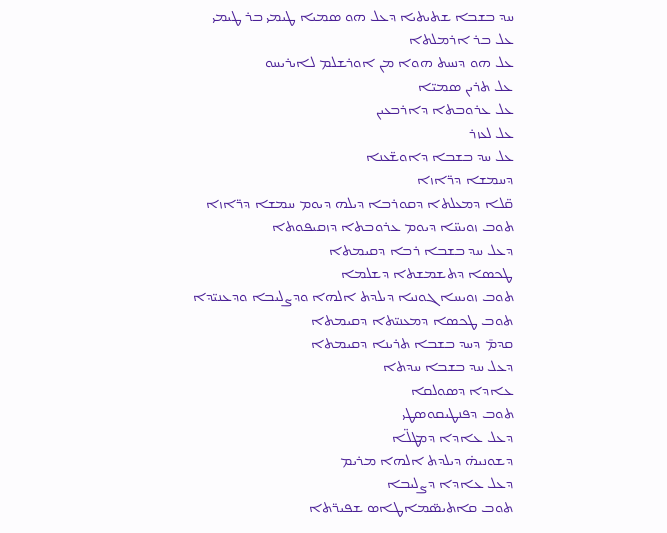ܚܕ ܒܫܒܐ ܫܬܝܬܝܐ ܕܥܠ ܗܘ ܣܡܝܐ ܛܝܡܝ ܒܪ ܛܝܡܝ
ܥܠ ܒܪ ܐܪܡܠܬܐ
ܥܠ ܗܘ ܕܢܚܬ ܗܘܐ ܡܢ ܐܘܪܫܠܡ ܠܐܝܪܝܚܘ
ܥܠ ܬܪܝܢ ܣܡܝ̈ܐ
ܥܠ ܥܪܘܒܬܐ ܕܐܪܒܥܝܢ
ܥܠ ܠܥܙܪ
ܥܠ ܚܕ ܒܫܒܐ ܕܐܘܫ̈ܥܢܐ
ܕܚܡܫܐ ܕܪ̈ܐܙܐ
ܩ̈ܠܐ ܕܡܥܠܬܐ ܕܩܘܪܒܐ ܕܝܠܗ ܕܝܘܡ ܚܡܫܐ ܕܪ̈ܐܙܐ
ܬܘܒ ܙܘܝܚ̈ܐ ܕܝܘܡ ܥܪܘܒܬܐ ܕܙܩܝܦܘܬܐ
ܕܥܠ ܚܕ ܒܫܒܐ ܪܒܐ ܕܩܝܡܬܐ
ܛܟܣܐ ܕܬܫܡܫܬܐ ܕܫܠܡܐ
ܬܘܒ ܙܘܝܚܐ ܓܘܢܝܐ ܕܝܠܕܬ ܐܠܗܐ ܘܕܨܠܝܒܐ ܘܕܥܢܝ̈ܕܐ
ܬܘܒ ܛܟܣܐ ܕܡܥܢܝ̈ܬܐ ܕܩܝܡܬܐ
ܩܕܡ̄ ܕܚܕ ܒܫܒܐ ܬܪܝܢܐ ܕܩܝܡܬܐ
ܕܥܠ ܚܕ ܒܫܒܐ ܚܕܬܐ
ܥܐܕܐ ܕܣܘܠܩܐ
ܬܘܒ ܕܦܢܛܝܩܘܣܛܝ
ܕܥܠ ܥܐܕܐ ܕܡܛܠ̈ܐ
ܕܫܘܢܝܗ̇ ܕܝܠܕܬ ܐܠܗܐ ܡܪܝܡ
ܕܥܠ ܥܐܕܐ ܕܨܠܝܒܐ
ܬܘܒ ܩܐܬܝܣ̈ܡܐܛܐܣ ܫܦܝܪ̈ܬܐ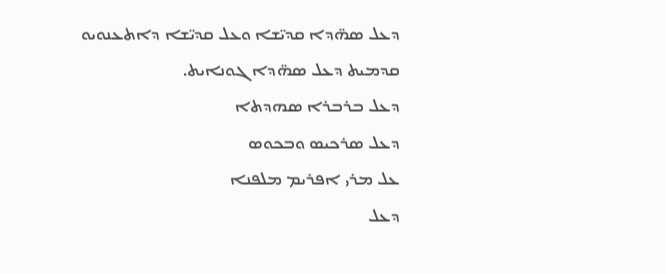ܕܥܠ ܣܗ̈ܕܐ ܩܕܝ̈ܫܐ ܘܥܠ ܩܕܝ̈ܫܐ ܕܐܬܥܢܘܝܘ
ܩܕܡܝܬ ܕܥܠ ܣܗ̈ܕܐ ܓܘܢܐܝܬ.
ܕܥܠ ܒܪܒܪܐ ܣܗܕܬܐ
ܕܥܠ ܣܪܟܝܣ ܘܒܟܘܣ
ܥܠ ܡܪܝ ܐܦܪܝܡ ܡܠܦܢܐ
ܕܥܠ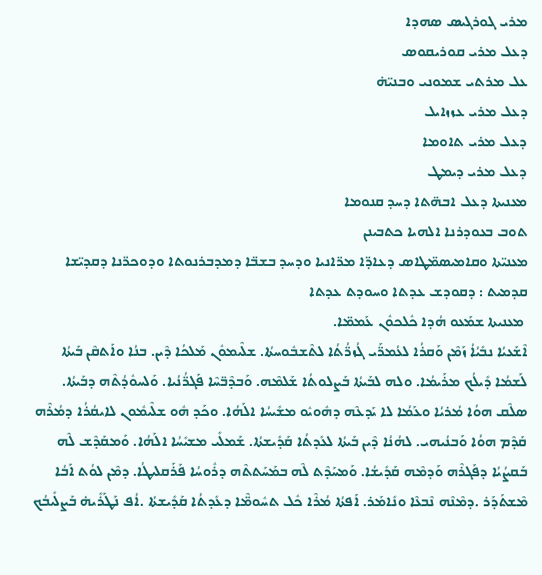ܡܪܝ ܓܘܪܓܝܣ ܣܗܕܐ
ܕܥܠ ܡܪܝ ܩܘܪܝܩܘܣ
ܥܠ ܡܪܬܝ ܫܡܘܢܝ ܘܒܢܝ̈ܗ̇
ܕܥܠ ܡܪܝ ܥܙܙܐܝܠ
ܕܥܠ ܡܪܝ ܬܐܘܡܐ
ܕܥܠ ܡܪܝ ܕܝܡܛ
ܡܥܢܝܬܐ ܕܥܠ ܐܒܗ̈ܬܐ ܕܚܕ ܩܢܘܡܐ
ܬܘܒ ܒܥܘܕܪܢܐ ܐܠܗܝܐ ܟܬܒܝܢܢ
ܡܥܢܝ̈ܬܐ ܘܩܐܡܝܣܡ̈ܛܐܣ ܕܥܐܕ̈ܐ ܡܪ̈ܐܢܝܐ ܘܕܚܕ ܒܫܒ̈ܐ ܕܡܕܒܪܢܘܬܐ ܘܕܘܟܪ̈ܢܐ ܕܩܕܝ̈ܫܐ
ܩܕܡܝܬ : ܕܩܘܕܫ ܥܕܬܐ ܘܚܘܕܬ ܥܕܬܐ
 ܡܥܢܝܬܐ ܫܡܰܥܘ ܗܳܕܐ ܟܽܠܟܘܽܢ ܥܰܡܡ̈ܐ.
ܐܶܫܰܥܝܳܐ ܢܒܺܝܳܐܳ ܙܰܡܶܢ ܘܰܩܪܳܐ ܠܥܳܡܪ̈ܰܝ ܓܳܙܪ̈ܳܬܳܐ ܠܬܶܫܒܽܘܚܬܳܐ. ܫܠܶܝܡܘܽܢ ܡܰܠܟܳܐ ܕܶܝܢ. ܒܢܳܐ ܘܐܰܬܩܶܢ ܒܰܝܬܳܐ ܠܰܫܡܳܐ ܕܺܝܠܳܟ ܡܪܰܝܡܳܐ. ܘܠܗ ܠܒܰܝܬܳܐ ܒܰܨܠܘܬܳܐ ܫܰܠܡܶܗ. ܘܰܒܕܶܒ̈ܚܶܐ ܦܰܓܪ̈ܳܢܳܝܐ. ܘܰܠܚܘܽܕܳܬܶܗ ܕܒܰܝܬܳܐ. ܣܠܶܩ ܗܘܳܐ ܡܳܪܝܳܐ ܘܥܰܡܳܐ ܠܐ ܝܰܕܥܶܗ ܕܗܽܘܝܽܘ ܡܫܺܝܚܳܐ ܐܠܰܗܳܐ. ܘܟܰܕ ܗܽܘ ܫܠܶܝܡܽܘܢ ܠܐܝܩܳܪܳܐ ܕܡܳܪܶܗ ܩܰܕܶܡ ܗܘܳܐ ܘܰܒܢܳܝܗܝ. ܠܗܳܢܳܐ ܕܶܝܢ ܒܰܝܬܳܐ ܠܥܺܕܬܳܐ ܩܰܕܺܝܫܬܳܐ. ܫܰܡܠܺܝ ܡܫܝܺܚܳܐ ܐܠܰܗܳܐ. ܘܰܡܩܰܕܶܫ ܠܶܗ ܒܰܩܨܳܝܳܐ ܕܦܰܓܪܶܗ ܘܰܕܡܶܗ ܩܰܕܺܝܫܳܐ. ܘܰܡܚܰܕܶܬ ܠܶܗ ܒܡܰܚܰܬܬܶܗ ܕܪܽܘܚܳܐ ܦܰܪܰܩܠܝܛܳܐ. ܕܡܶܢ ܠܘܳܬ ܐܰܒܳܐ ܡܶܫܬܰܕܰܪ .ܕܡܶܢܶܗ ܢܶܒܥܶܐ ܘܢܺܐܡܰܪ. ܐܰܦܬܳܐ ܡܳܪܶܐ ܟܽܠ ܬܚܽܘܡ̈ܶܐ ܕܥܺܕܬܳܐ ܩܰܕܺܝܫܬܳܐ .ܐܳܦ ܢܰܛܰܪܺܝܗ̇ ܒܰܨܠܺܝܒܳܟ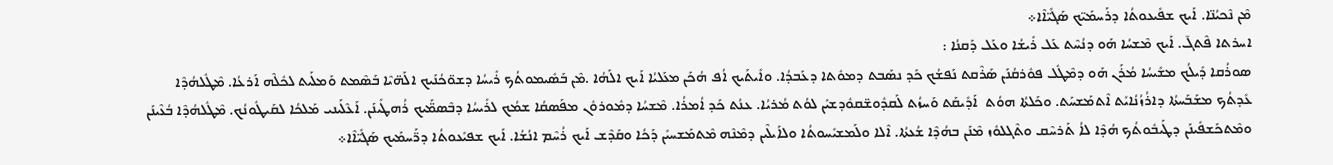ܡܶܢ ܢܶܟܝܳܢ̈ܐ. ܐܰܝܟ ܫܦܺܝܥܘܬܳܐ ܕܪܰܚܡܰܝ̈ܟ ܣܰܓܺܝ̈ܐܶܐ܀
ܐܚܪܬܐ ܦܶܬܓ̄. ܐܰܝܟ ܡܶܫܚܳܐ ܗܰܘ ܕܢܳܚܶܬ ܥܰܠ ܪܺܝܫܳܐ ܘܥܰܠ ܕܰܩܢܳܐ :
ܣܘܪܳܩܐ ܕܺܝܠܳܟ ܡܫܺܝܚܳܐ ܡܳܪܰܢ ܗܰܘ ܕܡܶܛܽܠ ܦܘܽܪܩܳܢܰܢ ܣܰܪܶܩܬ ܢܰܦܫܳܟ ܟܰܕ ܢܣܰܒܬ ܕܡܘܽܬܐ ܕܥܰܒܕܳܐ. ܘܐܺܝܬܰܝܟ ܐܳܦ ܗܳܟܰܢ ܡܥܰܠܝܳܐ ܐܰܝܟ ܐܠܰܗܳܐ .ܡܶܢ ܒܰܣܺܝܡܘܬܳܟ ܪܺܝܚܳܐ ܕܫܘ̈ܟܳܢܰܝܟ ܐܠܰܗ̈ܝܶܐ ܒܰܣܶܡܬ ܘܰܡܠܰܝܬ ܠܟܽܠܶܗ ܐܰܪܥܳܐ. ܡܶܛܽܠܗܳܕܶܐ ܥܺܕܬܳܟ ܡܫܰܒܰܚܬܳܐ ܕܐܪܳܙܳܢܳܐܝܺܬ ܐܶܬܡܰܫܚܰܬ. ܘܟܰܠܬܳܐ ܗܘܳܬ  ܐܰܕܺܝܩܰܬ ܘܰܚܙܳܬ ܠܰܩܕܽܘܫ̈ܩܘܽܕܫܝܺܢ ܠܘܳܬ ܡܳܪܝܳܐ. ܥܢܳܬ ܟܰܕ ܐܳܡܪܳܐ. ܡܶܫܚܳܐ ܕܡܽܘܪܘܽܢ ܡܦܰܣܩܳܐ ܫܡܳܟ ܠܪܺܝܚܳܐ ܕܒܶܣܡ̈ܰܝܟ ܪܳܗܛܺܝܢܰܢ. ܐܰܥܶܠܰܝܢܝ ܡܰܠܟܳܐ ܠܩܰܝܛܽܘܢܳܟ. ܡܶܛܽܠܗܳܕܶܐ ܒܳܥܶܝܢܰܢ ܘܡܶܬܟܰܫܦܺܝܢܰܢ ܕܛܰܝܒܽܘܬܳܟ ܗܳܕܶܐ ܠܐܳ ܬܰܪܚܶܩ ܘܬܶܓܠܘܽܙ ܡܶܢܰܢ ܒܗܳܕܶܐ ܫܳܥܬܳܐ. ܐܶܠܐ ܘܠܰܡܫܝܺܚܘܬܳܐ ܘܠܐܰܝܠܶܝܢ ܕܡܶܢܶܗ ܡܶܬܡܰܫܚܝܺܢ ܕܰܟܳܐ ܘܩܰܕܶܫ ܐܰܝܟ ܪܳܚܶܡ ܐܢܳܫܳܐ. ܐܰܝܟ ܫܦܝܺܥܘܬܳܐ ܕܪ̈ܰܚܡܰܝܟ ܣܰܓܺܝ̈ܐܶܐ܀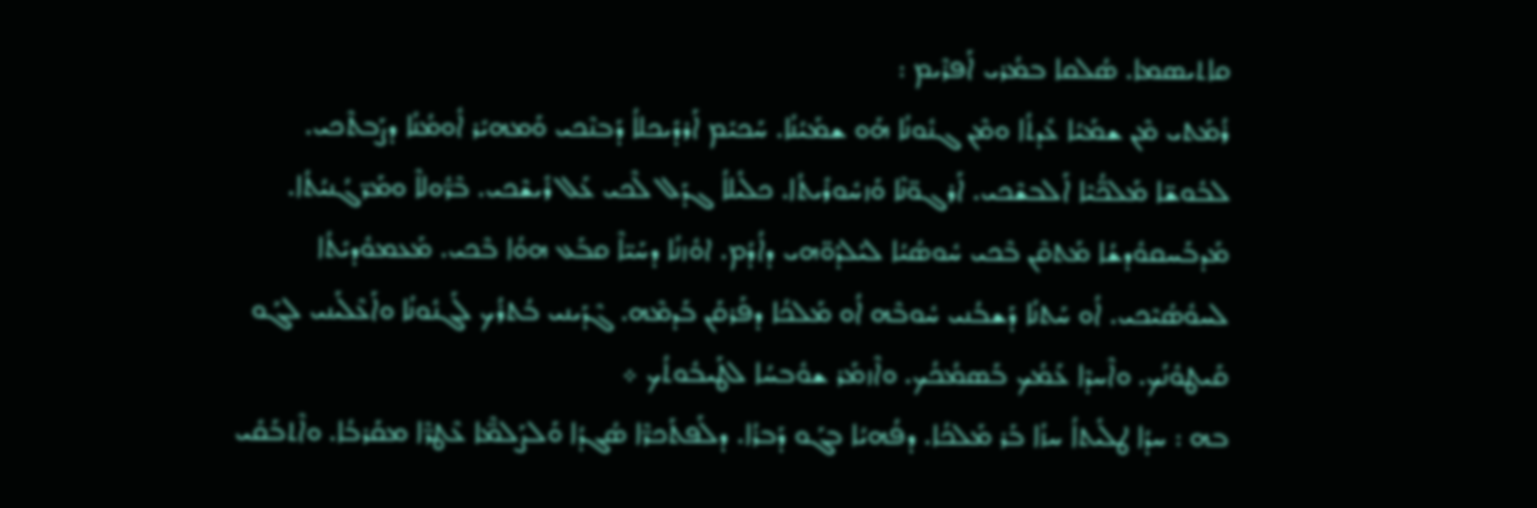ܩܐܬܝܣܡܐ. ܣܳܠܩܐ ܒܡܳܪܝ ܐܰܦܪܶܝܡ :
ܪܳܡܰܬܝ ܡܶܢ ܫܡܰܝܳܐ ܥܺܕܬܳܐ ܘܡܶܢ ܓܢܽܘܢܳܐ ܗܰܘ ܫܡܰܝܳܢܳܐ. ܚܰܟܝܺܡ ܐܰܪܕܺܝܟܠܐܳ ܕܰܒܢܶܟܝ ܘܰܡܗܝܺܪ ܐܽܘܡܳܢܳܐ ܕܨܰܒܬܶܟܝ. ܠܒܽܘܫ̈ܐ ܡܰܠܟ̈ܳܝܶܐ ܐܰܠܒܫܶܟܝ. ܐܰܪܓܘ̈ܢܶܐ ܘܰܙܚܽܘܪܺܝܬܳܐ. ܟܠܺܝܠܐܳ ܓܕܰܠ ܠܶܟܝ ܥܰܠ ܪܺܝܫܶܟܝ. ܒܶܪ̈ܽܘܠܐܶ ܘܡܰܪ̈ܓܳܢܝܳܬܳܐ. ܡܰܕܒܰܚܩܘܽܕܫܳܐ ܡܰܬܩܶܢ ܒܶܟܝ ܚܽܘܣܳܝܳܐ ܠܝܰܠܕܰܘ̈ܗܝ ܕܐܳܕܳܡ. ܐܘܽܙܢܳܐ ܕܚܰܝ̈ܐܶ ܩܒܰܥ ܗܘܳܐ ܒܶܟܝ. ܡܰܥܡܘܽܕܝܺܬܳܐ ܠܚܘܽܣܳܝܶܟܝ. ܐܳܘ ܚܰܬܢܳܐ ܕܰܫܒܳܢܝ ܚܽܘܒܶܗ ܐܳܘ ܡܰܠܟܳܐ ܕܦܰܪܩܰܢ ܒܰܕܡܶܗ. ܓܶܕܰܝܢܝ ܒܳܬܪܳܟ ܠܰܓܢܽܘܢܳܐ ܘܐܰܥܶܠܰܝܢܝ ܠܓܰܘ ܩܰܝܛܘܽܢܳܟ. ܘܐܶܚܕܶܐ ܥܰܡܳܟ ܒܰܣܡܳܟܳܟ. ܘܐܶܙܡܰܪ ܫܘܽܒܚܳܐ ܠܛܰܝܒܽܘܬܳܟ ܀
ܒܗ : ܚܕܳܐ ܛܠܺܝܬܐܳ ܚܙܳܐ ܒܰܪ ܡܰܠܟܳܐ. ܕܦܳܗܝܳܐ ܒܓܰܘ ܕܰܒܪܳܐ. ܕܠܰܦܬܰܟܪ̈ܶܐ ܣܳܓܕܳܐ ܘܰܠܨܰܠܡ̈ܶܐ ܥܶܛܪ̈ܶܐ ܡܩܰܪܒܳܐ. ܘܐܶܬܒܰܩܺܝ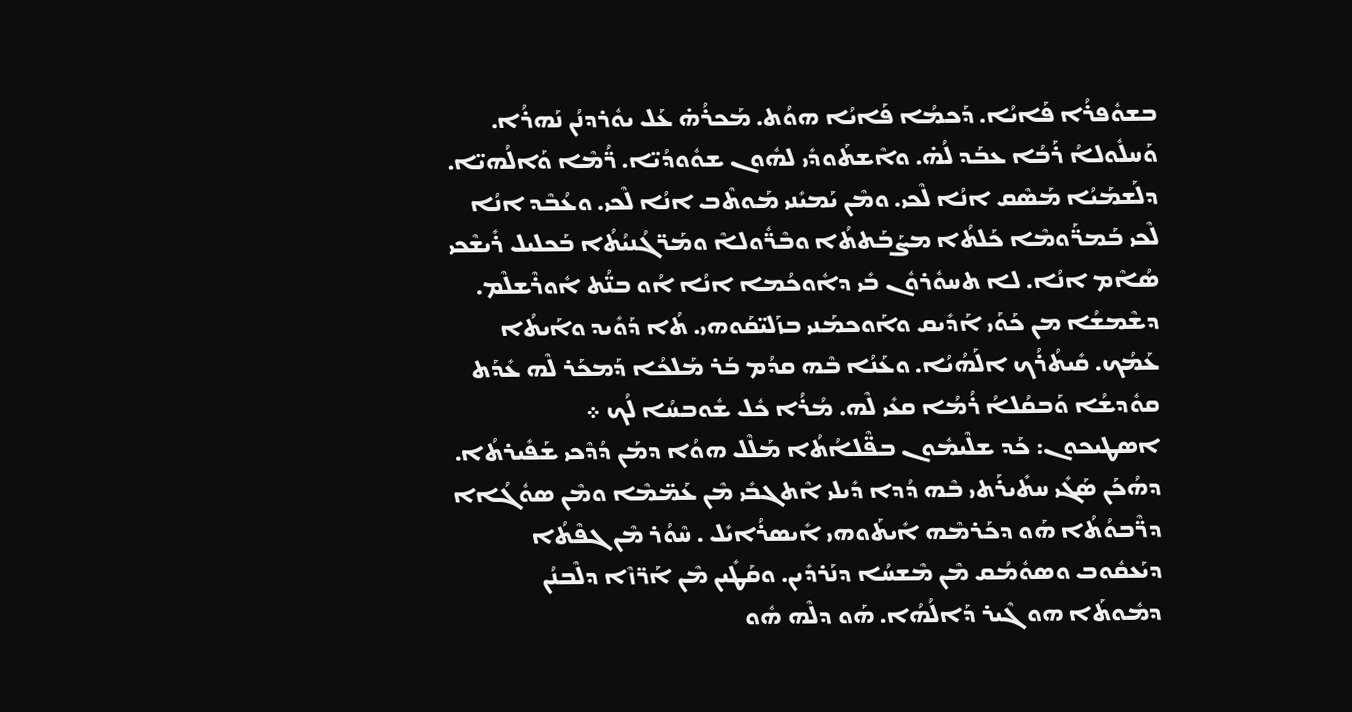ܒܫܘܽܦܪܳܐ ܦܰܐܝܳܐ. ܕܰܟܡܳܐ ܦܰܐܝܳܐ ܗܘܳܬ. ܡܰܟܪܳܗ̇ ܥܰܠ ܝܘܽܪܕܢܳܢ ܢܰܗܪܳܐ. ܘܰܚܠܽܘܠܐܳ ܪܰܒܳܐ ܥܒܰܕ ܠܳܗ̇. ܘܐܶܫܬܰܘܕܺܝ ܠܗܽܘܢ ܫܘܽܘܕܳܝ̈ܐ. ܪ̈ܳܡܶܐ ܘܰܐܠܳܗܝ̈ܐ. ܕܠܰܫܡܰܝܳܐ ܡܰܣܶܩ ܐܢܳܐ ܠܶܟܝ. ܘܡܶܢ ܝܰܡܝܺܢܝ ܡܰܘܬܶܒ ܐܢܳܐ ܠܶܟܝ. ܘܥܳܒܶܕ ܐܢܳܐ ܠܶܟܝ ܒܰܡܪ̈ܰܘܡܶܐ ܟܰܠܬܳܐ ܡܨܰܒܰܬܬܳܐ ܘܒܶܪ̈ܽܘܠܐܶ ܘܡܰܪ̈ܓܳܢܝܳܬܳܐ ܒܰܟܠܝܠ ܪܺܝܫܶܟܝ ܣܳܐܶܡ ܐܢܳܐ. ܠܐ ܬܚܘܽܪܘܽܢ ܒܺܝ ܕܐܽܘܟܳܡܐ ܐܢܳܐ ܐܳܘ ܒܢ̈ܳܬ ܐܽܘܪܶܫܠܶܡ. ܕܫܶܡܫܳܐ ܡܢ ܟܰܘܰܝ ܐܰܕܺܝܩ ܘܐܰܘܟܡܰܢܝ ܒܙܰܠܝ̈ܩܰܘܗܝ. ܬܳܐ ܕܰܘܺܝܕ ܘܐܰܝܬܳܐ ܥܰܡܳܟ. ܩܺܝܬܳܪܳܟ ܐܠܰܗܳܝܳܐ. ܘܥܰܢܳܐ ܒܶܗ ܩܕܳܡ ܒܰܪ ܡܰܠܟܳܐ ܕܰܡܟܰܪ ܠܶܗ ܥܺܕܰܬ ܩܘܽܕܫܳܐ ܘܰܒܩܳܠܐܳ ܪܳܡܳܐ ܩܥܺܝ ܠܶܗ. ܡܳܪܳܐ ܟܽܠ ܫܽܘܒܚܳܐ ܠܳܟ ܀
ܐܣܛܝܟܘܢ: ܟܰܕ ܫܠܶܝܡܽܘܢ ܒܦ̈ܶܠܐܳܬܳܐ ܡܰܠܶܠ ܗܘܳܐ ܕܡܰܢ ܕܳܕܶܟܝ ܫܰܦܺܝܪܬܳܐ. ܕܗܳܟܰܢ ܣܰܓܺܝ ܚܬܺܝܪܰܬܝ ܒܶܗ ܕܳܕܐ ܕܺܝܠܝ ܐܶܬܓܒܺܝ ܡܶܢ ܥܰܡ̈ܡܶܐ ܘܡܶܢ ܣܘܽܓܳܐܐ ܕܪ̈ܶܒܘܳܬܳܐ ܗܰܘ ܕܟܰܪܡܶܗ ܐܺܝܬܰܘܗܝ ܐܺܝܣܪܳܐܝܺܠ . ܚܶܘܳܪ ܡܶܢ ܓܦܶܬܳܐ ܕܝܰܥܩܽܘܒ ܘܣܘܽܡܳܩ ܡܶܢ ܡܶܫܚܳܐ ܕܢܰܪܕܺܝܢ. ܘܩܰܛܺܝܢ ܡܶܢ ܐܰܪ̈ܙܶܐ ܕܠܶܒܢܳܢ ܕܡܽܘܬܰܐ ܗܘ ܓܶܝܪ ܕܰܐܠܳܗܳܐ. ܗܰܘ ܕܠܶܗ ܗܽܘ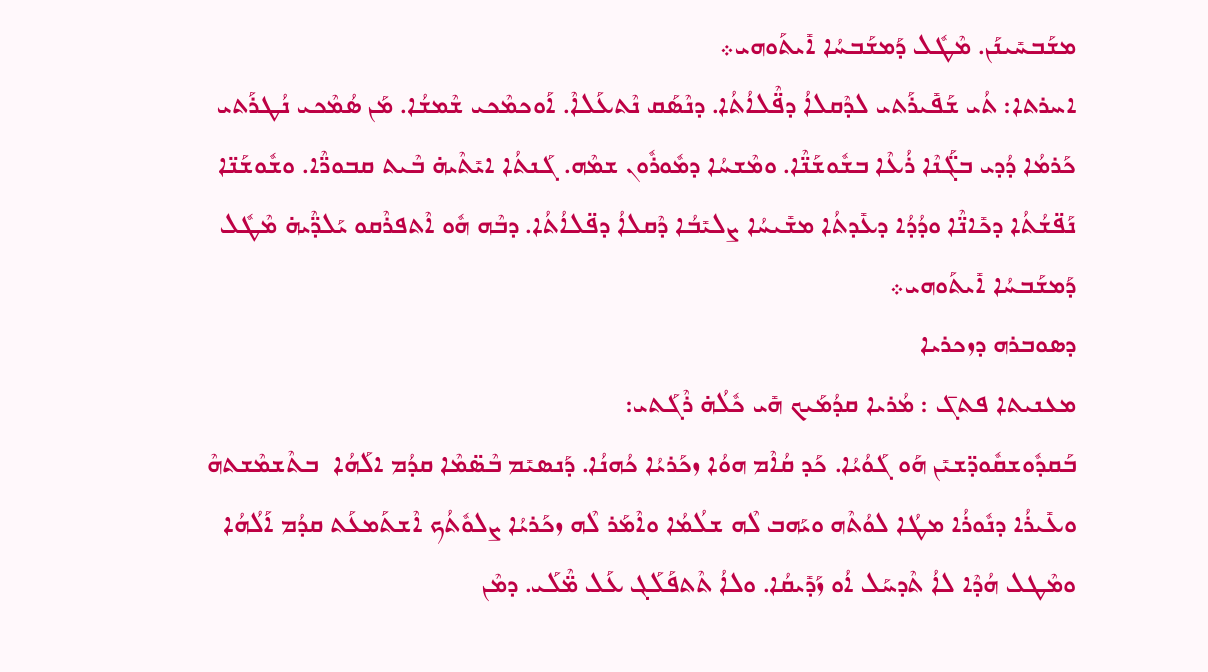ܡܫܰܒܚܺܝܢܰܢ. ܡܶܛܽܠ ܕܰܡܫܰܒܚܳܐ ܐܺܝܬܰܘܗܝ܀
ܐܚܪܬܐ: ܬܳܝ ܫܰܦܺܝܪܰܬܝ ܠܕܶܩܠܐܳ ܕܦ̈ܶܠܐܳܬܳܐ. ܕܢܶܣܰܩ ܢܶܬܥܰܠܐܶ. ܐܰܘܟܡܶܟܝ ܫܶܡܫܳܐ. ܡܰܢ ܣܳܡܶܟܝ ܢܳܛܪܰܬܝ ܟܰܪܡܳܐ ܕܳܕܝ ܒܓ̈ܰܢܶܐ ܪܳܥܶܐ ܒܫܽܘܫܰܢ̈ܶܐ. ܘܡܶܫܚܳܐ ܕܡܽܘܪܽܘܢ ܫܡܶܗ. ܓܰܢܬܳܐ ܐܝܺܬܶܝܗ̇ ܒܶܝܬ ܩܒܘܪ̈ܶܐ. ܘܫܽܘܫܰܢ̈ܐ  ܢܰܦ̈ܫܳܬܳܐ ܕܟܺܐܢ̈ܶܐ ܘܕܳܕܳܐ ܕܥܺܕܬܳܐ ܡܫܺܝܚܳܐ ܨܠܝܺܒܳܐ ܕܶܩܠܐܳ ܕܦ̈ܠܐܳܬܳܐ. ܕܒܶܗ ܗܽܘ ܐܶܬܦܪܶܩܘ ܝܰܠܕ̈ܶܝܗ̇ ܡܶܛܽܠ ܕܰܡܫܰܒܚܳܐ ܐܺܝܬܰܘܗܝ܀
ܕܣܘܒܪܗ ܕܙܟܪܝܐ
ܡܥܢܝܬܐ ܦܬܓ̄ : ܡܳܪܝܐ ܩܕܳܡܰܝܟ ܗܺܝ ܟܽܠܳܗ̇ ܪܶܓܰܬܝ:
ܒܰܩܕܽܘܫܩܽܘܕ̈ܫܝܺܢ ܗܰܘ ܓܰܘܳܝܳܐ. ܟܰܕ ܩܳܐܶܡ ܗܘܳܐ ܙܟܰܪܝܳܐ ܟܳܗܢܳܐ. ܕܰܢܣܝܺܡ ܒܶܣ̈ܡܶܐ ܩܕܳܡ ܐܠܰܗܳܐ  ܒܬܶܫܡܶܫܬܗܶ ܘܥܺܝܪܳܐ ܕܢܽܘܪܳܐ ܡܛܳܐ ܠܘܳܬܶܗ ܘܝܰܗܒ ܠܶܗ ܫܠܳܡܳܐ ܘܐܶܡܰܪ ܠܶܗ ܙܟܰܪܝܳܐ ܨܠܘܽܬܳܟ ܐܶܫܬܰܡܥܰܬ ܩܕܳܡ ܐܰܠܳܗܳܐ ܘܡܶܛܠ ܗܳܕܶܐ ܠܐܳ ܬܶܕܚܰܠ ܐܳܘ ܙܰܕܺܝܩܳܐ. ܘܠܐܳ ܬܶܬܦܰܠܰܓ ܥܰܠ ܡ̈ܶܠܰܝ. ܕܡܶܢ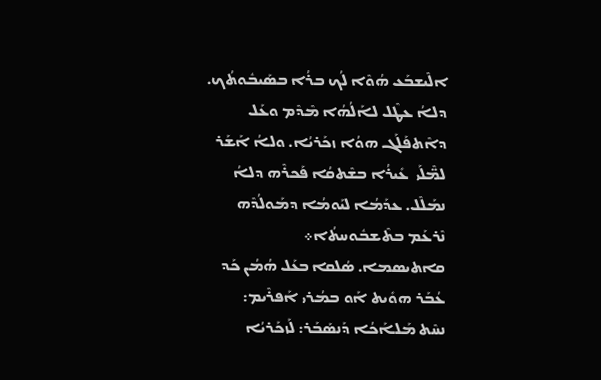ܐܠܶܝܫܒܰܥ ܗܳܘܶܐ ܠܳܟ ܒܪܳܐ ܒܣܰܝܒܽܘܬܳܟ. ܕܠܐܳ ܥܛܶܠ ܠܐܰܠܳܗܳܐ ܡܶܕܶܡ ܘܥܰܠ ܕܐܶܬܦܰܠܰܓ ܗܘܳܐ ܙܟܰܪܝܳܐ. ܘܠܐܳ ܐܰܫܰܪ ܠܡ̈ܶܠܰܝ  ܥܺܝܪܳܐ ܒܫܶܬܩܳܐ ܦܰܟܪܶܗ ܕܠܐܳ ܢܡܰܠܶܠ. ܥܕܰܡܳܐ ܠܝܰܘܡܳܐ ܕܡܰܘܠܳܕܶܗ ܢܶܪܥܰܡ ܒܬܶܫܒܽܘܚܬܳܐ܀
ܩܐܬܝܣܡܐ. ܣܳܠܩܐ ܒܥܰܠ ܗܳܡܳܢ ܟܰܕ ܥܳܒܰܪ ܗܘܺܝܬ ܐܰܘ ܒܡܳܪܝ ܐܰܦܪܶܝܡ:
ܢܚܶܬ ܡܰܠܐܰܟܳܐ ܕܰܢܣܰܒܰܪ: ܠܰܙܟܰܪܝܳܐ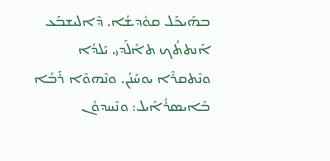ܒܗܰܝܟܰܠ ܩܘܽܕܫܳܐ. ܕܶܐܠܝܫܒܰܥ ܐܰܢܬܬܳܟ ܬܐܺܠܰܕܝ. ܝܰܠܕܳܐ ܘܢܶܬܩܪܶܐ ܝܘܚܰܢܳܢ. ܘܢܶܗܘܶܐ ܪܰܒܳܐ ܒܺܐܝܣܪܳܐܺܝܠ: ܘܢܶܚܕܘܽܢ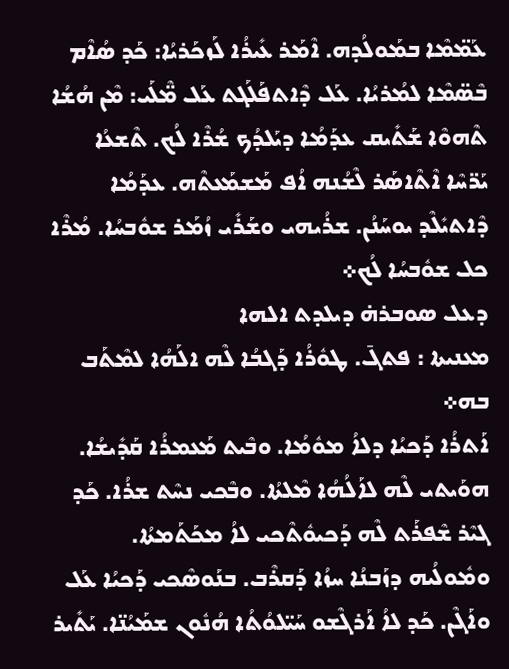ܥܰܡ̈ܡܶܐ ܒܡܰܘܠܳܕܗ. ܐܶܡܰܪ ܥܺܝܪܳܐ ܠܰܙܟܰܪܝܳܐ: ܟܰܕ ܣܳܐܶܡ ܒܶܣ̈ܡܶܐ ܠܡܳܪܝܳܐ. ܥܰܠ ܕܶܐܬܦܰܠܰܓܬ ܥܰܠ ܡ̈ܶܠܰܝ: ܡܶܢ ܗܳܫܳܐ ܬܶܗܘܶܐ ܫܰܬܺܝܩ ܥܕܰܡܳܐ ܕܝܰܠܕܳܟ ܫܳܪܶܐ ܠܳܟ. ܬܶܫܥܳܐ ܝܰܪ̈ܚܶܐ ܐܶܬܶܐܣܰܪ ܠܶܫܳܢܗ ܐܳܦ ܡܰܫܡܰܥܬܶܗ. ܥܕܰܡܳܐ ܕܶܐܬܝܺܠܶܕ ܝܘܚܰܢܳܢ. ܫܪܳܝܗܝ ܘܫܰܪܺܝ ܙܳܡܰܪ ܫܘܽܒܚܳܐ. ܡܳܪܶܐ ܟܠ ܫܘܽܒܚܳܐ ܠܳܟ܀
ܕܥܠ ܣܘܒܪܗ̇ ܕܝܠܕܬ ܐܠܗܐ
ܡܥܢܝܬܐ : ܦܬܓ̄. ܛܘܽܪܳܐ ܕܰܓܒܳܐ ܠܶܗ ܐܠܰܗܳܐ ܠܡܶܬܰܒ ܒܗ܀
ܐܰܬܪܳܐ ܕܰܟܝܳܐ ܕܠܐܳ ܡܘܽܡܳܐ. ܘܒܶܝܬ ܡܰܥܡܪܳܐ ܩܰܕܺܝܫܳܐ. ܗܘܰܝܬܝ ܠܶܗ ܠܐܰܠܳܗܳܐ ܡܶܠܬܳܐ. ܘܒܶܟܝ ܢܚܶܬ ܫܪܳܐ. ܟܰܕ ܓܝܶܪ ܫܶܦܪܰܬ ܠܶܗ ܕܰܟܝܘܽܬܶܟܝ ܠܐܳ ܡܟܰܬܰܡܬܳܐ. ܘܡܽܘܠܳܝܗ ܕܙܰܒܢܳܐ ܚܙܳܐ ܕܰܩܪܶܒ. ܒܢܰܘܣܶܟܝ ܕܰܟܝܳܐ ܥܰܠ ܘܐܰܓܶܢ. ܟܰܕ ܠܐܳ ܐܰܪܓܶܫܘ ܚܰܝ̈ܠܘܳܬܳܐ ܗܳܢܽܘܢ ܫܡܰܝܳܢ̈ܐ. ܝܰܬܺܝܪ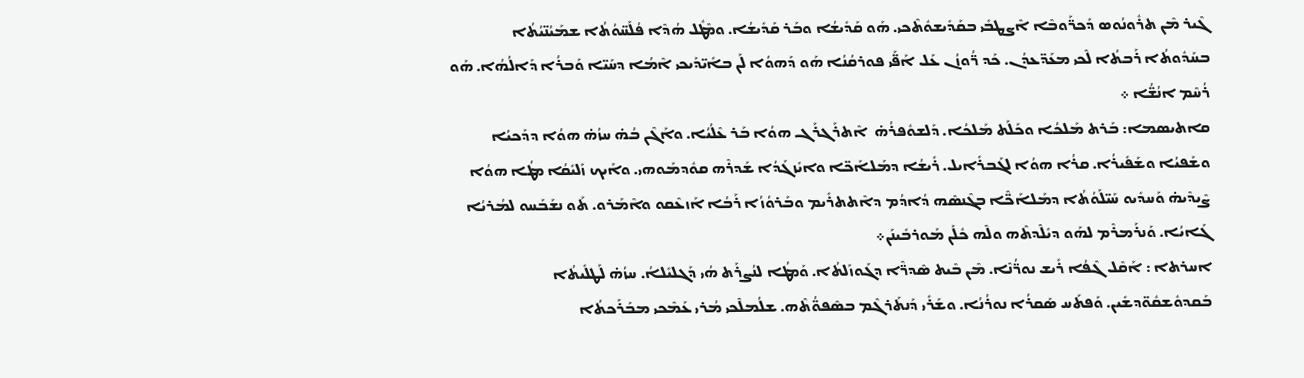ܓܶܝܪ ܡܶܢ ܬܪܽܘܢܳܘܣ ܕܰܟܪ̈ܰܘܒܶܐ ܐܶܨܛܒܺܝ ܒܩܰܕܺܝܫܘܽܬܶܟܝ. ܗܰܘ ܩܰܕܺܝܫܳܐ ܘܒܰܪ ܩܰܕܺܝܫܳܐ. ܘܡܶܛܽܠ ܗܳܕܶܐ ܦܳܠܰܚ̈ܘܳܬܳܐ ܫܡܰܝܳܢ̈ܝܳܬܳܐ ܒܚܰܕܽܘܬܳܐ ܪܰܒܬܳܐ ܠܶܟܝ ܡܥܰܕ̈ܥܕܳܢ. ܟܰܕ ܪ̈ܳܘܙܳܢ ܥܰܠ ܐܰܦ̈ܰܝ ܦܘܪܩܳܢܳܐ ܗܰܘ ܕܰܗܘܳܐ ܠܰܢ ܒܐܺܝ̈ܕܰܝܟܝ ܐܶܡܳܐ ܕܚܰܝ̈ܐ ܘܰܒܪܳܐ ܕܰܐܠܳܗܳܐ. ܗܰܘ ܪܳܚܶܡ ܐܢܳܫ̈ܳܐ ܀
ܩܐܬܝܣܡܐ: ܒܰܪܬ ܡܰܠܟܳܐ ܘܟܰܠܰܬ ܡܰܠܟܳܐ. ܕܰܠܫܘܽܦܪܳܗ̇  ܐܶܬܪܰܓܪܰܓ ܗܘܳܐ ܒܰܪ ܥܶܠܳܝܳܐ. ܘܐܰܓܶܢ ܒܳܗ̇ ܚܙܳܗ̇ ܗܘܳܐ ܕܕܰܟܝܳܐ ܘܫܰܦܝܳܐ ܘܫܰܦܺܝܪܳܐ. ܩܪܳܐ ܗܘܳܐ ܠܓܰܒܪܺܐܝܠ. ܪܺܝܫܳܐ ܕܡܰܠܐܰܟ̈ܐ ܘܐܝܺܙܓܰܕܳܐ ܫܰܕܪܶܗ ܩܘܽܕܡܰܘܗܝ. ܘܐܰܝܟ ܙܰܠܝܺܩܳܐ ܡܛܳܐ ܗܘܳܐ ܨܶܝܕܶܝܗ̇ ܘܰܚܕܺܝܘ ܚܰܝ̈ܠܰܘܳܬܳܐ ܕܡܰܠܐܰܟ̈ܶܐ ܒܓܶܢܣܶܗ ܕܳܐܕܳܡ ܕܐܶܬܬܪܺܝܡ ܘܒܰܪܘܳܙܳܐ ܪܰܒܳܐ ܐܰܙܥܶܩܘ ܘܐܶܡܰܪܘ. ܬܰܘ ܢܫܰܒܰܚܘ ܠܡܳܪܝܳܐ ܓܰܐܝܳܐ. ܘܰܢܪܰܡܪܶܡ ܠܗܰܘ ܕܝܺܠܶܕܬܶܗ ܘܠܶܗ ܟܽܠܰܢ ܡܰܘܪܒܺܝܢܰܢ܀
ܐܚܪܬܐ : ܐܰܩܶܠ ܓܶܦܳܐ ܪܺܝܫ ܢܘܪ̈ܳܢܶܐ. ܡܶܢ ܒܶܝܬ ܣܶܕܪ̈ܶܐ ܕܓܰܘܙܰܠܬܳܐ. ܘܰܡܛܳܐ ܠܢܳܨܪܰܬ ܗܳܝ ܕܰܓܠܝܺܠܐܳ. ܚܙܳܗ̇ ܠܰܛܠܺܝܬܳܐ ܒܰܩܕܘܽܫܩܽܘ̈ܕܫܺܝܢ. ܘܰܦܬܰܚ ܣܰܩܪܳܐ ܢܘܪܳܢܳܐ. ܘܫܰܪܺܝ ܕܰܢܬܰܪܓܶܡ ܒܣܶܦܘ̈ܳܬܶܗ. ܫܠܳܡܠܶܟܝ ܡܳܪܝ ܥܰܡܶܟܝ ܡܒܰܪܰܟܬܳܐ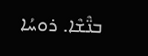ܒܢ̈ܶܫܶܐ. ܪܘܚܳܐ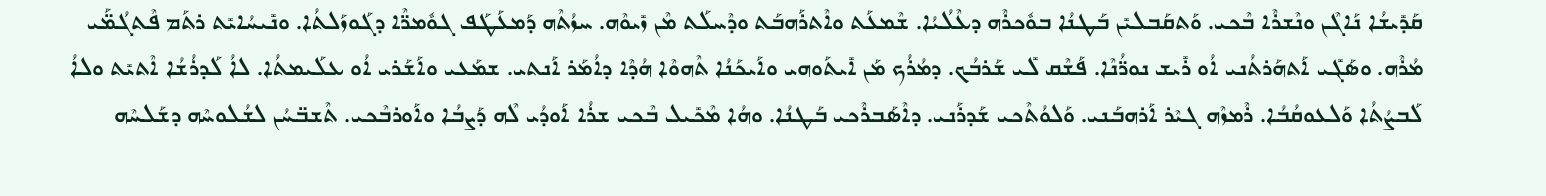ܩܰܕܺܝܫܳܐ ܢܰܐܓܶܢ ܘܢܶܫܪܶܐ ܒܶܟܝ. ܘܰܬܩܰܒܠܝܺܢ ܒܰܛܢܳܐ ܒܘܽܟܪܶܗ ܕܥܶܠܳܝܳܐ. ܫܶܡܥܰܬ ܘܐܶܬܪܰܗܒܰܬ ܘܕܶܚܠܰܬ ܡܶܢ ܙܺܝܘܶܗ. ܚܙܳܬܶܗ ܕܰܡܥܰܛܰܦ ܓܘܽܡܪ̈ܶܐ ܕܓܰܘܙܰܠܬܳܐ. ܘܢܺܝܚܳܐܝܺܬ ܪܬܰܡ ܦܶܬܓܳܡ̈ܰܝ ܡܳܪܶܗ. ܘܣܰܓܺܝ ܐܰܬܗܰܪܬܳܢܝ ܐܳܘ ܪܺܝܫ ܢܘܪ̈ܳܢܶܐ. ܦܰܫܶܩ ܠܺܝ ܫܰܪܒܳܟ. ܕܡܳܪܳܟ ܡܰܢ ܐܺܝܬܰܘܗܝ ܘܐܰܝܟܰܢܳܐ ܬܶܗܘܶܐ ܗܳܕܶܐ ܕܐܳܡܰܪ ܐܰܢܬܝ. ܫܡܰܥܝ ܘܐܰܫܰܪܝ ܐܳܘ ܥܠܰܝܡܬܳܐ. ܠܐܳ ܠܰܕܪܳܫܳܐ ܐܶܬܝܺܬ ܘܠܐܳ ܠܰܒܨܳܬܳܐ ܘܰܠܥܘܩܳܒܳܐ. ܪܶܡܙܶܗ ܓܝܶܪ ܐܰܪܗܒܰܢܝ. ܘܰܠܘܳܬܶܟܝ ܫܰܕܪܰܢܝ. ܕܐܶܣܰܒܪܶܟܝ ܒܰܛܢܳܐ. ܘܗܳܐ ܡܶܟܺܝܠ ܒܶܟܝ ܫܪܳܐ ܐܰܘܕܳܝ ܠܶܗ ܕܰܨܒܳܐ ܘܐܰܘܪܒܶܟܝ. ܬܶܫܒ̈ܚܳܢ ܠܫܳܠܘܚܶܗ ܕܫܰܠܚܶܗ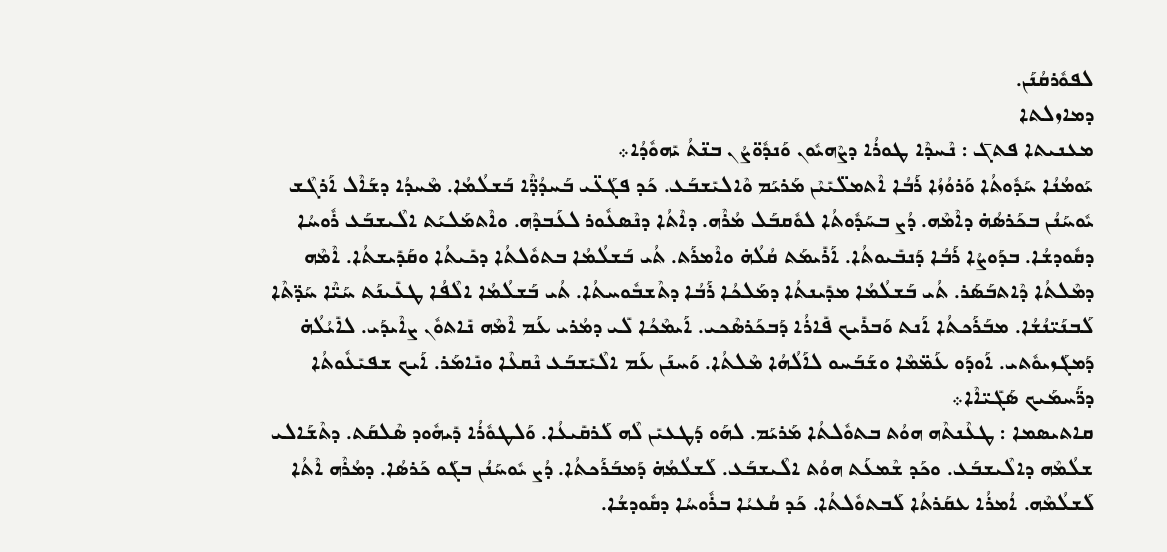ܠܦܘܽܪܩܳܢܰܢ.
ܕܡܐܙܠܬܐ
ܡܥܢܝܬܐ ܦܬܓ̄ : ܢܶܚܕܶܐ ܛܘܪܳܐ ܕܨܶܗܝܽܘܢ ܘܰܢܕܽܘ̈ܨܳܢ ܒܢ̈ܬܳ ܝܺܗܘܽܕܳܐ܀
ܝܰܘܡܳܢܳܐ ܚܰܕܽܘܬܳܐ ܘܰܪܘܳܙܳܐ ܪܰܒܳܐ ܐܶܬܡܠ̈ܝܺܝܶܢ ܡܰܪܝܰܡ ܘܶܐܠܝܺܫܒܰܥ. ܟܰܕ ܦܓܰܥ̈ܝ ܒܰܚܕܳܕ̈ܶܐ ܒܰܫܠܳܡܳܐ. ܡܶܚܕܳܐ ܕܫܰܐܶܠ ܐܰܪܓܶܫ ܝܽܘܚܰܢܳܢ ܒܟܰܪܣܳܗ̇ ܕܐܶܡܶܗ. ܕܳܨ ܒܚܰܕܽܘܬܳܐ ܠܘܽܩܒܰܠ ܡܳܪܶܗ. ܕܐܶܬܳܐ ܕܢܶܣܥܽܘܪ ܠܥܰܒܕܶܗ. ܘܐܶܬܡܰܠܝܰܬ ܐܠܶܝܫܒܰܥ ܪܽܘܚܳܐ ܕܩܽܘܕܫܳܐ. ܒܕܰܘܨܳܐ ܪܰܒܳܐ ܕܰܢܒܺܝܘܬܳܐ. ܐܰܪܺܝܡܰܬ ܩܳܠܳܗ̇ ܘܐܶܡܪܰܬ. ܬܳܝ ܒܰܫܠܳܡܳܐ ܒܬܘܽܠܬܳܐ ܕܟܺܝܬܳܐ ܘܩܰܕܺܝܫܬܳܐ. ܐܶܡܶܗ ܕܡܶܠܬܳܐ ܕܶܐܬܒܰܣܰܪ. ܬܳܝ ܒܰܫܠܳܡܳܐ ܡܕܺܝܢܬܳܐ ܕܡܰܠܟܳܐ ܪܰܒܳܐ ܕܬܶܫܒܽܘܚܬܳܐ. ܬܳܝ ܒܰܫܠܳܡܳܐ ܐܠܶܦܳܐ ܛܥܺܝܢܰܬ ܚܰܝ̈ܶܐ ܚܰܕ̈ܬܶܐ ܠܰܒܢܰܝ̈ܢܳܫܳܐ. ܡܒܰܪܰܟܬܳܐ ܐܰܢܬ ܘܰܒܪܺܝܟ ܦܺܐܪܳܐ ܕܰܒܟܰܪܣܶܟܝ. ܐܰܝܡܶܟܳܐ ܠܺܝ ܕܡܳܪܝ ܥܰܡ ܐܶܡܶܗ ܢܺܐܬܘܽܢ ܨܐܶܝܕܰܝ. ܠܐܺܝܳܠܳܗ̇  ܕܰܡܓܰܙܝܘܽܬܝ. ܐܰܘܕܰܘ ܥܰܡ̈ܡܶܐ ܘܫܰܒܰܚܘ ܠܐܰܠܳܗܳܐ ܡܶܠܬܳܐ. ܘܰܚܢܰܢ ܥܰܡ ܐܠܶܝܺܫܒܰܥ ܢܶܩܥܶܐ ܘܢܺܐܡܰܪ. ܐܰܝܟ ܫܦܝܺܥܽܘܬܳܐ ܕܪ̈ܰܚܡܰܝܟ ܣܰܓܺܝ̈ܐܶܐ܀
ܩܐܬܝܣܡܐ : ܛܥܶܢܬܶܗ ܗܘܳܬ ܒܬܘܽܠܬܳܐ ܡܰܪܝܰܡ. ܠܗܰܘ ܕܰܛܥܝܺܢ ܠܶܗ ܠܰܪܩܺܝܥܳܐ. ܘܰܠܛܘܽܪܳܐ ܕܺܝܗܽܘܕ ܣܶܠܩܰܬ. ܕܬܶܫܰܐܠܝ ܫܠܳܡܶܗ ܕܐܠܶܝܫܒܰܥ. ܘܟܰܕ ܫܶܡܥܰܬ ܗܘܳܬ ܐܠܶܝܫܒܰܥ. ܠܰܫܠܳܡܳܗ̇ ܕܰܡܒܰܪܰܟܬܳܐ. ܕܳܨ ܝܽܘܚܰܢܳܢ ܒܓܰܘ ܟܰܪܣܳܐ. ܕܡܳܪܶܗ ܐܶܬܳܐ ܠܰܫܠܳܡܶܗ. ܐܳܡܪܳܐ ܥܩܰܪܬܳܐ ܠܰܒܬܘܽܠܬܳܐ. ܟܰܕ ܩܳܥܝܳܐ ܒܪܽܘܚܳܐ ܕܩܽܘܕܫܳܐ.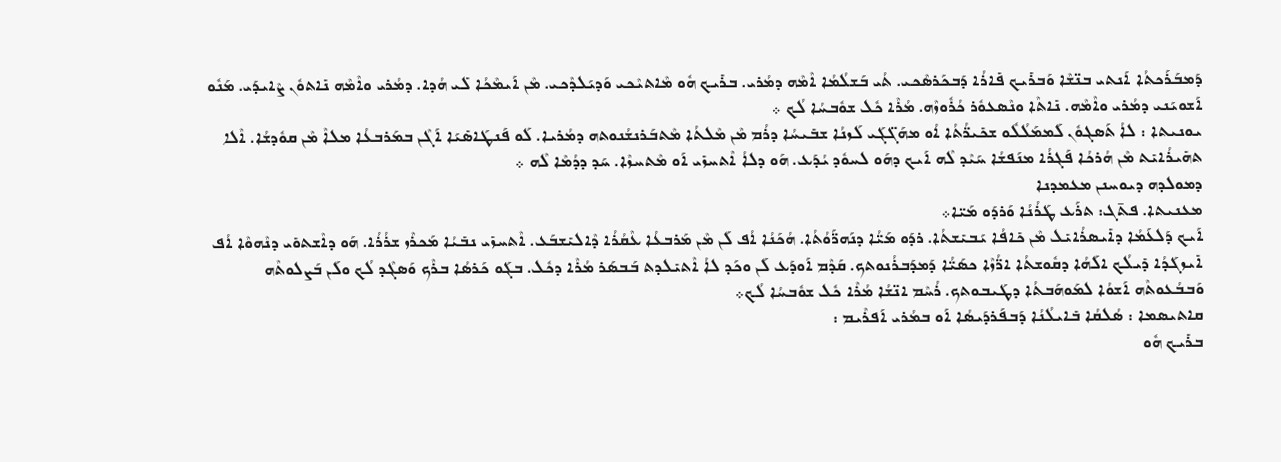ܕܰܡܒܰܪܰܟܬܳܐ ܐܰܢܬܝ ܒܢ̈ܫܶܐ ܘܰܒܪܺܝܟ ܦܺܐܪܳܐ ܕܰܒܟܰܪܣܶܟܝ. ܬܳܝ ܒܰܫܠܳܡܳܐ ܐܶܡܶܗ ܕܡܳܪܝ. ܒܪܺܝܟ ܗܽܘ ܡܶܐܬܝܶܟܝ ܘܰܕܝܰܠܕܶܟܝ. ܡܶܢ ܐܰܝܡܶܟܳܐ ܠܺܝ ܗܳܕܐ. ܕܡܳܪܝ ܘܐܶܡܶܗ ܢܺܐܬܘܽܢ ܨܶܐܝܕܰܝ. ܡܰܢܽܘ ܐܰܫܘܝܰܢܝ ܕܡܳܪܝ ܘܐܶܡܶܗ. ܢܺܐܬܶܐ ܘܢܶܣܥܘܽܪ ܟܳܪܽܘܙܶܗ. ܡܳܪܶܐ ܟܽܠ ܫܘܽܒܚܳܐ ܠܳܟ ܀
ܝܘܢܝܬܐ : ܠܐܳ ܬܰܣܓܘܽܢ ܠܰܡܡܰܠܳܠܽܘ ܫܟܺܝܪ̈ܳܬܳܐ ܐܳܘ ܡܗܰܓ̈ܓܰܝ ܠܰܙܢܳܐ ܫܒܺܝܚܳܐ ܕܪܳܡ ܡܶܢ ܡܶܠܬܳܐ ܡܶܬܒܰܪܢܫܳܢܘܬܗ ܕܡܳܪܝܐ. ܠܰܘ ܦܰܢܛܰܐܣܺܝܰܐ ܐܰܓܶܢ ܒܡܰܪܒܥܳܐ ܡܠܐܶ ܡܶܢ ܩܘܽܕܫܳܐ. ܐܶܠܐ ܬܗܺܝܪܳܐܝܺܬ ܡܶܢ ܗܳܪܟܳܐ ܦܰܓܪܳܐ ܡܢܰܦܫܳܐ ܚܰܝܶܕ ܠܶܗ ܐܰܝܟ ܕܗܰܘ ܠܚܘܽܕ ܝܳܕܰܥ. ܗܰܘ ܕܠܐܳ ܐܶܬܚܙܺܝ ܐܰܘ ܡܶܬܚܙܶܐ. ܚܰܕ ܕܕܳܡܶܐ ܠܶܗ ܀
ܕܡܘܠܕܗ ܕܝܘܚܢܢ ܡܥܡܕܢܐ
ܡܥܢܝܬܐ. ܦܬ̄ܓ: ܬܪܰܥ ܛܰܪܳܢܳܐ ܘܰܪܕܰܘ ܡܰܝ̈ܐ܀
ܐܰܝܟ ܕܰܠܥܰܡܳܐ ܕܐܺܝܣܪܳܐܝܺܠ ܡܶܢ ܟܺܐܦܳܐ ܝܰܒܝܺܫܬܳܐ. ܪܕܰܘ ܡܰܝ̈ܳܐ ܕܢܰܗܪ̈ܰܘܳܬܳܐ. ܗܳܟܰܢܳܐ ܐܳܦ ܠܰܢ ܡܶܢ ܡܰܪܒܥܳܐ ܥܶܩܳܪܳܐ ܕܶܐܠܝܺܫܒܰܥ. ܐܶܬܚܙܺܝ ܢܒܺܝܳܐ ܡܰܟܪܶܙ ܫܪܳܪܳܐ. ܗܰܘ ܕܐܶܫܬܘܺܝ ܕܢܶܗܘܶܐ ܐܳܦ ܐܺܝܙܓܰܕܳܐ ܕܺܝܠܳܟ ܐܠܰܗܳܐ ܕܩܽܘܫܬܳܐ ܐܪ̈ܳܙܶܐ ܟܣܰܝ̈ܳܐ ܕܰܡܕܰܒܪܳܢܘܬܟ. ܩܰܕܶܡ ܐܰܘܕܰܥ ܠܰܢ ܘܟܰܕ ܠܐܳ ܐܶܬܝܺܠܕܬ ܒܰܒܣܰܪ ܡܳܪܶܐ ܕܟܽܠ. ܒܓܰܘ ܟܰܪܣܳܐ ܒܪܶܟ ܘܰܣܓܶܕ ܠܳܟ ܘܠܰܢ ܒܰܨܠܘܬܶܗ ܘܰܒܒܳܥܘܬܶܗ ܐܰܫܘܳܐ ܠܡܰܘܗܰܒܬܳܐ ܕܛܰܝܒܘܬܟ. ܪܳܚܶܡ ܐܢ̈ܫܳܐ ܡܳܪܶܐ ܟܽܠ ܫܘܽܒܚܳܐ ܠܳܟ܀
ܩܐܬܝܣܡܐ : ܣܳܠܩܳܐ ܒܺܐܝܠܳܢܳܐ ܕܰܒܦܰܪܕܰܝܣܳܐ ܐܰܘ ܒܡܳܪܝ ܐܰܦܪܶܝܡ :
ܒܪܺܝܟ ܗܽܘ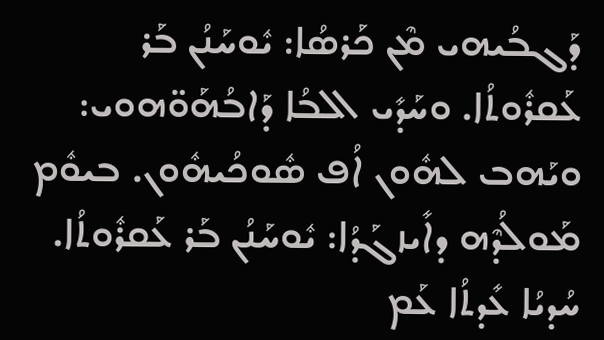ܕܰܓܒܳܝܗܝ ܡܶܢ ܟܰܪܣܳܐ: ܝܽܘܚܰܢܳܢ ܒܰܪ ܥܰܩܪܽܘܬܳܐ. ܘܚܰܕܺܝ ܐܠܒܳܐ ܕܰܐܒܳܗܰܘ̈ܗܘܝ: ܘܝܰܗܒ ܠܗܽܘܢ ܐܳܦ ܣܽܘܟܳܝܗܽܘܢ. ܒܝܘܽܡ ܡܰܘܠܳܕܶܗ ܕܐܺܝܙܓܰܕܳܐ: ܝܽܘܚܰܢܳܢ ܒܰܪ ܥܰܩܪܽܘܬܳܐ. ܚܳܕܝܳܐ ܥܺܕܬܳܐ ܥܰܡ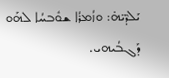ܝܰܠܕܶܝ̈ܗ̇: ܘܙܳܡܪܳܐ ܫܘܽܒܚܳܐ ܠܗܰܘ ܕܰܓܒܳܝܗܝ.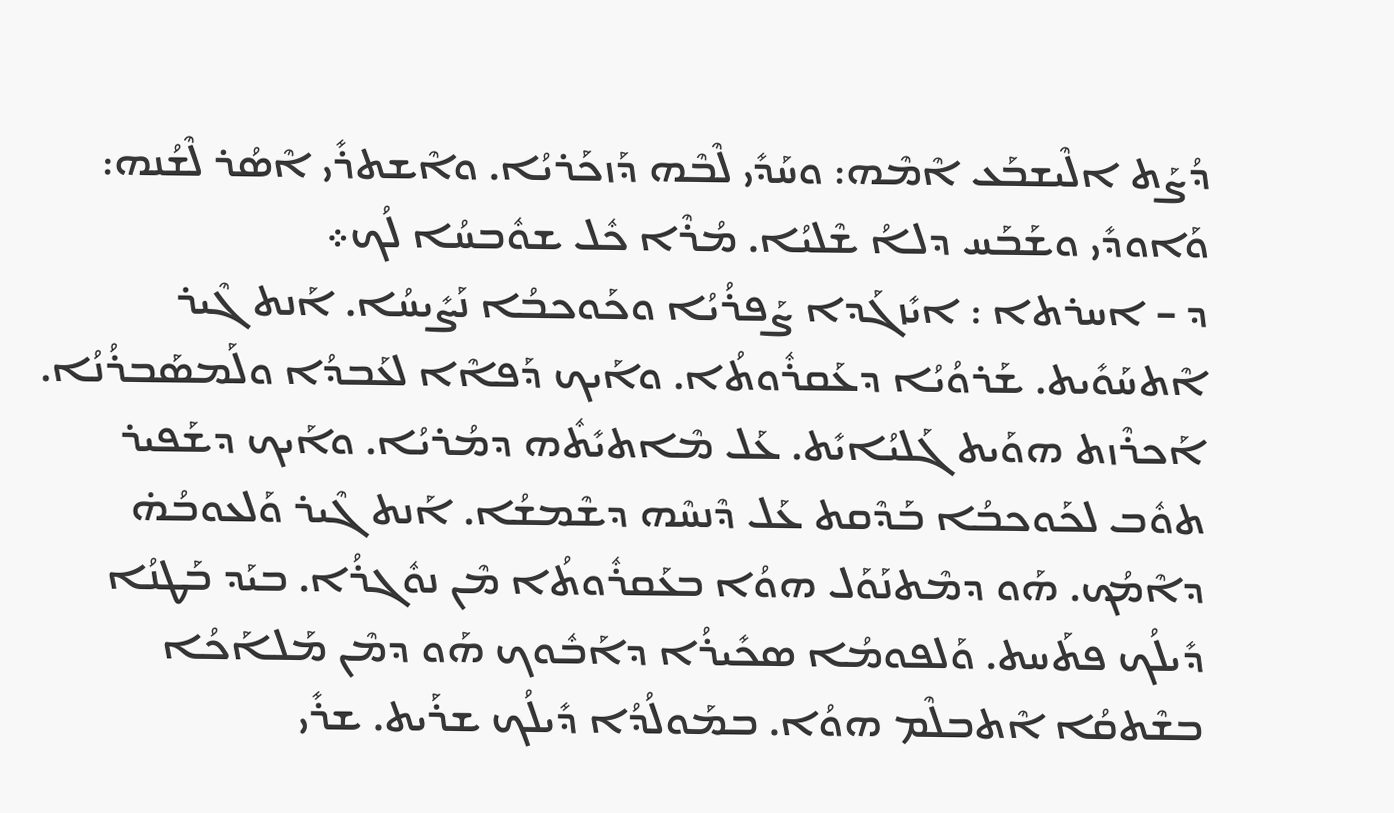ܕܳܨܰܬ ܐܠܶܝܫܒܰܥ ܐܶܡܶܗ: ܘܚܰܕܺܝ ܠܶܒܶܗ ܕܰܙܟܰܪܝܳܐ. ܘܐܶܫܬܪܺܝ ܐܶܣܳܪ ܠܶܫܳܢܗ: ܘܰܐܘܕܺܝ ܘܫܰܒܰܚ ܕܠܐܳ ܫܶܠܝܳܐ. ܡܳܪܶܐ ܟܽܠ ܫܘܽܒܚܳܐ ܠܳܟ܀
ܕ – ܐܚܪܬܐ : ܐܝܺܙܓܰܕܐ ܨܰܦܪܳܝܳܐ ܘܟܰܘܟܒܳܐ ܢܰܨܺܝܚܳܐ. ܐܰܢܬ ܓܶܝܪ ܐܶܬܚܰܘܺܝܬ. ܫܰܪܘܳܝܳܐ ܕܥܰܩܪܽܘܬܳܐ. ܘܐܰܝܟ ܕܰܦܐܶܐ ܠܥܰܒܕܳܐ ܘܠܰܡܣܰܒܪܳܢܳܐ. ܐܰܟܪܶܙܬ ܗܘܰܝܬ ܓܰܠܝܳܐܝܺܬ. ܥܰܠ ܡܶܐܬܝܺܬܽܗ ܕܡܳܪܝܳܐ. ܘܐܰܝܟ ܕܫܰܦܝܪ ܬܘܽܒ ܠܟܰܘܟܒܳܐ ܒܰܕܶܩܬ ܥܰܠ ܕܶܢܚܶܗ ܕܫܶܡܫܳܐ. ܐܰܢܬ ܓܶܝܪ ܘܰܠܥܘܒܳܗ̇ ܕܐܶܡܳܟ. ܗܰܘ ܕܡܶܬܢܰܘܰܠ ܗܘܳܐ ܒܥܰܩܪܽܘܬܳܐ ܡܶܢ ܢܘܽܓܪܳܐ. ܒܝܰܕ ܒܰܛܢܳܐ ܕܺܝܠܳܟ ܦܬܰܚܬ. ܘܰܠܦܘܡܳܐ ܣܟܺܝܪܳܐ ܕܐܰܒܽܘܟ ܗܰܘ ܕܡܶܢ ܡܰܠܐܰܟܳܐ ܒܫܶܬܩܳܐ ܐܶܬܒܠܶܡ ܗܘܳܐ. ܒܡܰܘܠܳܕܳܐ ܕܺܝܠܳܟ ܫܪܰܝܬ. ܫܪܺܝ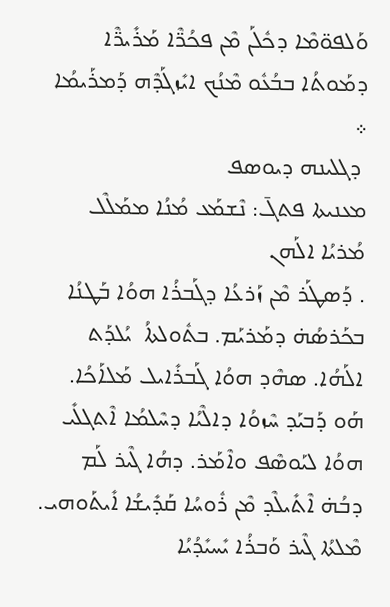ܘܰܠܦܘ̈ܡܶܐ ܕܟܽܠܰܢ ܡܶܢ ܦܟܳܪ̈ܶܐ ܡܰܪܺܝܪ̈ܶܐ ܕܡܰܘܬܳܐ ܒܒܳܥܽܘ ܡܶܢܳܟ ܐܝܺܙܓܰܕܶܗ ܕܰܡܪܰܝܡܳܐ ܀
 ܕܓܠܝܢܗ ܕܝܘܣܦ
ܡܥܢܝܬܐ ܦܬܓ̄: ܢܶܫܡܰܥ ܡܳܢܳܐ ܡܡܰܠܶܠ ܡܳܪܝܳܐ ܐܠܰܗܢ
. ܕܰܣܛܰܪ ܡܶܢ ܙܰܪܥܳܐ ܕܓܰܒܪܳܐ ܗܘܳܐ ܒܰܛܢܳܐ ܒܟܰܪܣܳܗ̇ ܕܡܰܪܝܰܡ. ܒܬܽܘܠܬܐܳ  ܝܳܠܕܰܬ ܐܠܰܗܳܐ. ܣܗܶܕ ܗܘܳܐ ܓܰܒܪܺܐܝܠ ܡܰܠܐܰܟܳܐ. ܗܰܘ ܕܰܒܝܰܕ ܚܶܙܘܳܐ ܕܐܠܶܝܳܐ ܕܚܶܠܡܳܐ ܐܶܬܓܠܺܝ ܗܘܳܐ ܠܝܰܘܣܶܦ ܘܐܶܡܰܪ. ܕܗܳܐ ܓܶܝܪ ܠܰܡ ܕܒܳܗ̇ ܐܶܬܺܝܠܶܕ ܡܶܢ ܪܽܘܚܳܐ ܩܰܕܺܝܫܳܐ ܐܺܝܬܰܘܗܝ. ܡܶܠܬܳܐ ܓܶܝܪ ܘܰܒܪܳܐ ܝܺܚܝܺܕܳܝܳܐ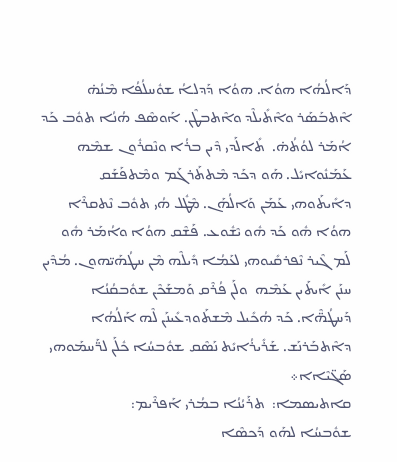ܕܰܐܠܳܗܳܐ ܗܘܳܐ. ܗܘܳܐ ܕܰܕܠܐܳ ܫܘܽܚܠܳܦܳܐ ܡܶܢܳܗ̇  ܐܶܬܒܰܣܰܪ ܘܐܶܬܺܝܠܶܕ ܘܐܶܬܒܛܶܢ. ܐܰܘܣܶܦ ܗܳܢܳܐ ܬܘܽܒ ܟܰܕ ܐܳܡܰܪ ܠܘܳܬܳܗ̇.  ܬܺܐܠܰܕܝ ܕܶܝܢ ܒܪܳܐ ܘܢܶܩܪܽܘܢ ܫܡܶܗ ܥܰܡܰܢܽܘܐܝܺܠ. ܗܰܘ ܕܟܰܕ ܡܶܬܬܰܪܓܰܡ ܘܡܶܬܦܰܫܰܩ ܕܐܺܝܬܰܘܗܝ ܥܰܡܰܢ ܘܰܐܠܳܗܰܢ. ܡܶܛܽܠ ܗܳܝ ܬܘܽܒ ܢܶܬܩܪܶܐ ܗܘܳܐ ܗܽܘ ܟܰܕ ܗܽܘ ܝܶܫܽܘܥ. ܦܰܫܶܩ ܗܘܳܐ ܘܐܳܡܰܪ ܗܽܘ ܠܰܡ ܓܶܝܪ ܢܶܦܪܩܺܝܘܗܝ ܠܥܰܡܳܐ ܕܺܝܠܶܗ ܡܶܢ ܚܛܳܗܰܝ̈ܗܘܢ. ܡܳܕܶܝܢ ܚܢܰܢ ܐܺܝܬܰܝܢ ܥܰܡܶܗ  ܘܠܰܢ ܦܳܪܶܩ ܘܰܡܫܰܟܶܢ ܫܘܽܒܩܳܢܳܐ ܕܰܚܛܳܗ̈ܶܐ. ܟܰܕ ܗܳܟܺܝܠ ܡܶܫܬܰܘܕܥܺܝܢܰܢ ܠܶܗ ܐܰܠܳܗܳܐ ܕܐܶܬܒܰܪܢܰܫ. ܫܰܪܺܝܪܳܐܝܺܬ ܢܰܣܶܩ ܫܘܽܒܚܳܐ ܟܽܠܰܢ ܠܪ̈ܰܚܡܰܘܗܝ ܣܰܓ̈ܝܶܐܐ܀
ܩܐܬܝܣܡܐ:  ܬܪܰܝܳܢܳܐ ܒܡܳܪܝ ܐܰܦܪܶܝܡ:
ܫܘܽܒܚܳܐ ܠܗܰܘ ܕܰܟܣܶܐ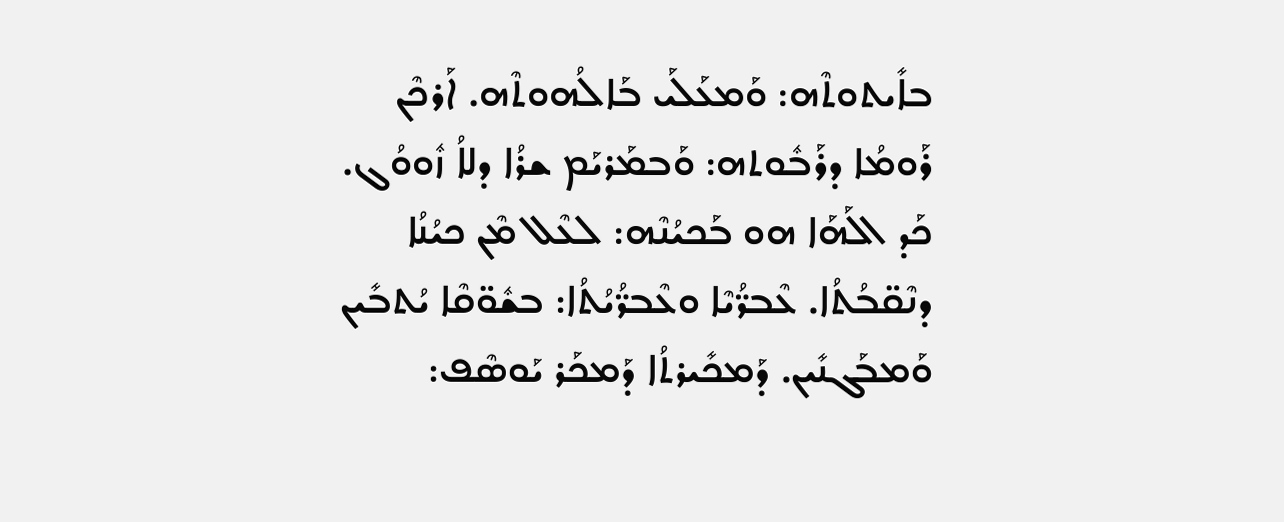ܒܐܺܝܬܘܬܶܗ: ܘܰܡܥܰܠܰܝ ܒܰܐܠܳܗܘܬܶܗ. ܐܰܪܟܶܢ ܪܰܘܡܳܐ ܕܪܰܒܽܘܬܗ: ܘܰܒܡܰܪܝܰܡ ܫܪܳܐ ܕܠܐܳ ܙܽܘܘܳܓ. ܟܰܕ ܐܠܰܗܰܐ ܗܘ ܒܰܟܝܳܢܶܗ: ܠܥܶܠ ܡܶܢ ܟܝܳܢܳܐ ܕܢܶܩ̈ܒܳܬܳܐ. ܥܶܒܪ̈ܳܝܶܐ ܘܥܶܒܪ̈ܳܝܳܬܳܐ: ܒܫܽܘ̈ܩܶܐ ܝܳܬܒܺܝܢ ܘܰܡܒܰܓܢܺܝܢ. ܕܰܡܟܺܝܪܬܳܐ ܕܰܡܟܰܪ ܝܰܘܣܶܦ: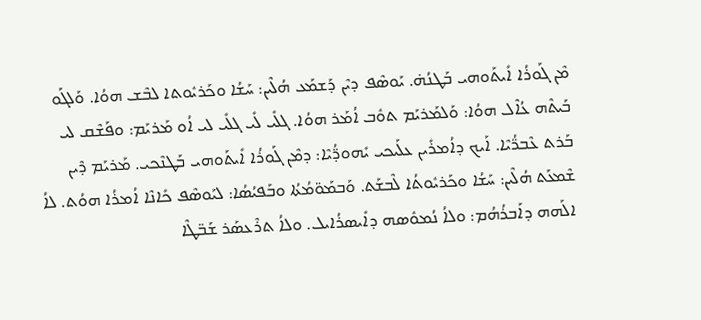ܡܶܢ ܓܰܘܪܳܐ ܐܺܝܬܰܘܗܝ ܒܰܛܢܳܗ̇. ܝܰܘܣܶܦ ܕܝܶܢ ܕܰܫܡܰܥ ܗܳܠܶܝܢ: ܚܰܫܳܐ ܘܟܰܪܝܽܘܬܐ ܠܒܶܫ ܗܘܳܐ. ܘܰܠܓܰܘ ܒܰܝܬܶܗ ܥܳܐܶܠ ܗܘܳܐ: ܘܰܠܡܰܪܝܰܡ ܬܘܽܒ ܐܳܡܰܪ ܗܘܳܐ. ܓܠܺܝ ܠܺܝ ܓܠܺܝ ܠܝ ܐܳܘ ܡܰܪܝܰܡ: ܘܦܰܫܶܩ ܠܝ ܒܰܪܬ ܥܶܒܪ̈ܳܝܶܐ. ܐܰܝܟ ܕܐܳܡܪܺܝܢ ܥܠܰܝܟܝ ܝܺܗܘܕ̈ܳܝܶܐ: ܕܡܶܢ ܓܰܘܪܳܐ ܐܺܝܬܰܘܗܝ ܒܰܛܢܶܟܝ. ܡܰܪܝܰܡ ܕܶܝܢ ܫܶܡܥܰܬ ܗܳܠܶܝܢ: ܚܰܫܳܐ ܘܟܰܪܝܽܘܬܳܐ ܠܶܒܫܰܬ. ܘܰܒܡܰܘ̈ܡܳܬܳܐ ܘܒܰܦܝܳܣܳܐ: ܠܝܰܘܣܶܦ ܟܺܐܢܶܐ ܐܳܡܪܳܐ ܗܘܳܬ. ܠܐܳ ܐܠܰܗܗ ܕܐܰܒܪܳܗܳܡ: ܘܠܐܳ ܢܳܡܘܽܣܗ ܕܐܺܝܣܪܳܐܝܠ. ܘܠܐܳ ܬܪܶܥܣܰܪ ܫܰܒ̈ܛܶܐ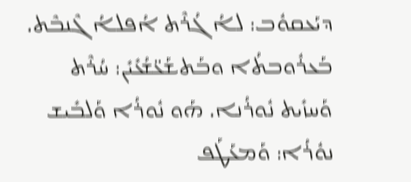ܕܝܰܥܩܘܽܒ: ܠܐܳ ܓܳܪܶܬ ܐܳܦܠܐܳ ܓܶܢܒܶܬ. ܒܰܥܪܽܘܒܬܳܐ ܘܒܰܬܫܰܥ̈ܫܳܥܺܝܺܢ: ܚܳܪܶܬ ܘܰܚܙܺܝܬ ܢܽܘܪܳܢܐ. ܗܰܘ ܢܽܘܪܳܐ ܘܰܠܒܺܝܫ ܢܘܽܪܳܐ: ܘܰܡܥܰܛܰܦ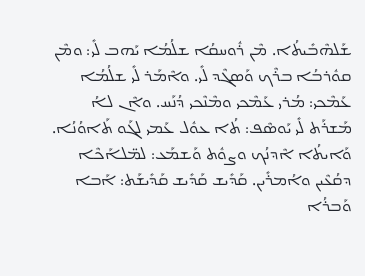ܫܰܠܗܶܒܺܝܬܳܐ. ܡܶܢ ܪܽܘܚܩܳܐ ܫܠܳܡܳܐ ܝܰܗܒ ܠܺܝ: ܘܡܶܢ ܩܘܽܪܒܳܐ ܒܪܶܟ ܘܰܣܓܶܕ ܠܺܝ. ܘܐܶܡܰܪ ܠܺܝ ܫܠܳܡܳܐ ܥܰܡܶܟܝ: ܡܳܪܝ ܥܰܡܶܟܝ ܘܡܶܢܶܟܝ ܕܳܢܰܚ. ܘܐܶܢ ܠܐܳ ܡܰܫܪܰܬ ܠܺܝ ܝܰܘܣܶܦ: ܬܳܐ ܥܘܽܠ ܥܰܡܝ ܠܓܰܘ ܬܰܐܘܳܢܳܐ. ܘܰܐܝܬܳܐ ܐܶܕܢܳܟ ܘܨܘܽܬ ܘܰܫܡܰܥ: ܠܡ̈ܠܐܰܟܶܐ ܕܩܳܥܶܝܢ ܘܐܳܡܪܺܝܢ. ܩܰܕܺܝܫ ܩܰܕܺܝܫ ܩܰܕܺܝܫܰܬ: ܐܰܒܐ ܘܰܒܪܳܐ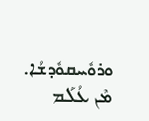ܘܪܘܽܚܩܘܽܕܫܳܐ. ܡܶܢ ܥܳܠܰܡ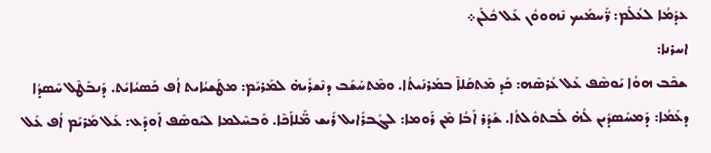ܥܕܰܡܳܐ ܠܥܳܠܰܡ: ܪ̈ܰܚܡܰܝܟ ܢܶܗܘܘܽܢ ܥܰܠ ܟܽܠܰܢ܀
ܐܚܪܢܐ:
ܫܟܶܒ ܗܘܳܐ ܝܰܘܣܶܦ ܥܰܠ ܥܰܪܣܶܗ: ܟܰܕ ܡܶܬܩܰܠܐܶ ܒܡܰܪܢܺܝܬܳܐ. ܘܡܶܬܚܰܫܰܒ ܕܢܶܫܪܺܝܗ̇ ܠܡܰܪܝܰܡ: ܡܛܰܫܝܳܐܝܬ ܐܳܦ ܟܰܣܝܳܐܝܺܬ. ܕܰܢܒܰܛܶܠ ܚܶܣܕܳܐ ܕܥܰܡܳܐ: ܕܰܡܚܰܣܕܺܝܢ ܠܳܗ̇ ܠܰܒܬܘܽܠܬܳܐ. ܫܰܕܰܪ ܐܰܒܳܐ ܡܶܢ ܪܰܘܡܐ: ܠܓܰܒܪܺܐܝܠ ܪܺܝܫ ܡ̈ܰܠܐܰܟܶܐ. ܘܰܒܚܶܠܡܐ ܠܝܰܘܣܶܦ ܐܰܘܕܰܥ: ܥܰܠ ܡܰܪܝܰܡ ܐܳܦ ܥܰܠ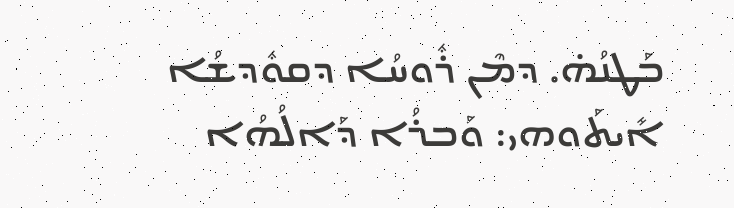ܒܰܛܢܳܗ̇. ܕܡܶܢ ܪܽܘܚܳܐ ܕܩܘܽܕܫܳܐ ܐܺܝܬܰܘܗܝ: ܘܰܒܪܳܐ ܕܰܐܠܳܗܳܐ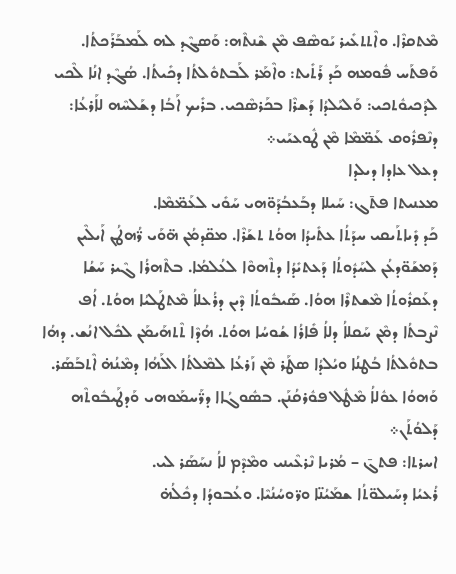ܡܶܬܩܪܶܐ. ܘܐܶܬܬܥܺܝܪ ܝܰܘܣܶܦ ܡܶܢ ܫܶܢܬܶܗ: ܘܰܣܓܶܕ ܠܗ ܠܰܡܒܰܪܰܟܬܳܐ. ܘܰܦܬܰܚ ܦܽܘܡܗ ܟܰܕ ܪܰܬܺܝܬ: ܘܐܶܡܰܪ ܠܰܒܬܘܽܠܬܳܐ ܕܟܺܝܬܳܐ. ܣܳܓܶܕ ܐܢܳܐ ܠܶܟܝ ܠܕܰܟܝܘܽܬܟܝ: ܘܰܠܝܰܠܕܳܐ ܕܰܫܪܶܐ ܒܟܰܪܣܶܟܝ. ܒܪܺܝܟ ܐܰܒܳܐ ܕܫܰܠܚܶܗ ܠܐܰܪܥܳܐ: ܕܢܶܦܪܽܘܩ ܥܰܡ̈ܡܶܐ ܡܶܢ ܛܽܘܥܝܰܝ܀
ܕܥܠ ܥܐܕܐ ܕܝܠܕܐ
ܡܥܢܝܬܐ ܦܬ̄ܓ: ܚܰܝܠܐ ܕܒܰܥܒܳܕܰܘ̈ܗܝ ܚܰܘܺܝ ܠܥܰܡ̈ܡܶܐ.
ܟܰܕ ܕܺܝܐܬܰܝܩܝ ܚܕܰܬܳܐ ܥܬܺܝܕܳܐ ܗܘܳܬ ܬܫܰܪܶܐ. ܡܩ̈ܕܡܳܢ ܗ̈ܘܰܝ ܪ̈ܳܗܛܳܢ ܐܰܝܠܶܝܢ ܕܰܡܫܰܘ̈ܕܥܳܢ ܠܚܰܕܽܘܬܳܐ ܕܰܥܬܝܺܕܳܐ ܕܬܶܗܘܶܐ ܠܥܳܠܡܳܐ. ܒܬܶܗܪܳܐ ܓܶܝܪ ܚܰܫܳܐ ܕܥܰܩܪܽܘܬܳܐ ܡܶܫܬܪܶܐ ܗܘܳܐ. ܣܰܝܒܽܘܬܳܐ ܕܶܝܢ ܕܪܳܥܠܐܳ ܡܶܬܛܰܠܝܳܐ ܗܘܳܬ. ܐܳܦ ܢܶܨܒܬܳܐ ܕܡܶܢ ܚܰܩܠܐܳ ܕܠܐܳ ܦܺܐܪܳܐ ܫܳܘܚܳܐ ܗܘܳܬ. ܗܳܕܶܐ ܬܶܬܗܰܝܡܰܢ ܠܟܽܠ ܐܢܳܫ. ܕܗܳܐ ܒܬܘܽܠܬܳܐ ܒܳܛܢܳܐ ܘܝܳܠܕܳܐ ܣܛܰܪ ܡܶܢ ܙܰܪܥܳܐ ܠܡܶܠܬܳܐ ܐܠܰܗܳܐ ܕܡܶܢܳܗ̇ ܐܶܬܒܰܣܰܪ. ܘܰܗܘܳܐ ܥܘܽܠܐܳ ܡܶܛܽܠ ܦܘܽܪܩܳܢܰܢ. ܒܣܽܘܓܳܐܐ ܕܪ̈ܰܚܡܰܘܗܝ ܘܰܕܛܰܝܒܽܘܬܶܗ ܕܰܠܘܳܬܰܢ܀
ܐܚܪܬܐ: ܦܬܓ̄ – ܡܳܪܝܐ ܢܶܪܥܶܝܢܝ ܘܡܶܕܶܡ ܠܐܳ ܢܚܰܣܰܪ ܠܝ.
ܪܳܥܝܳܐ ܕܚܰܝܠܘ̈ܬܳܐ ܫܡܰܝܳܢ̈ܐ ܘܪ̈ܘܚܳܢܳܝܶܐ. ܘܥܳܒܘܕܳܐ ܕܟܽܠܳܗ̇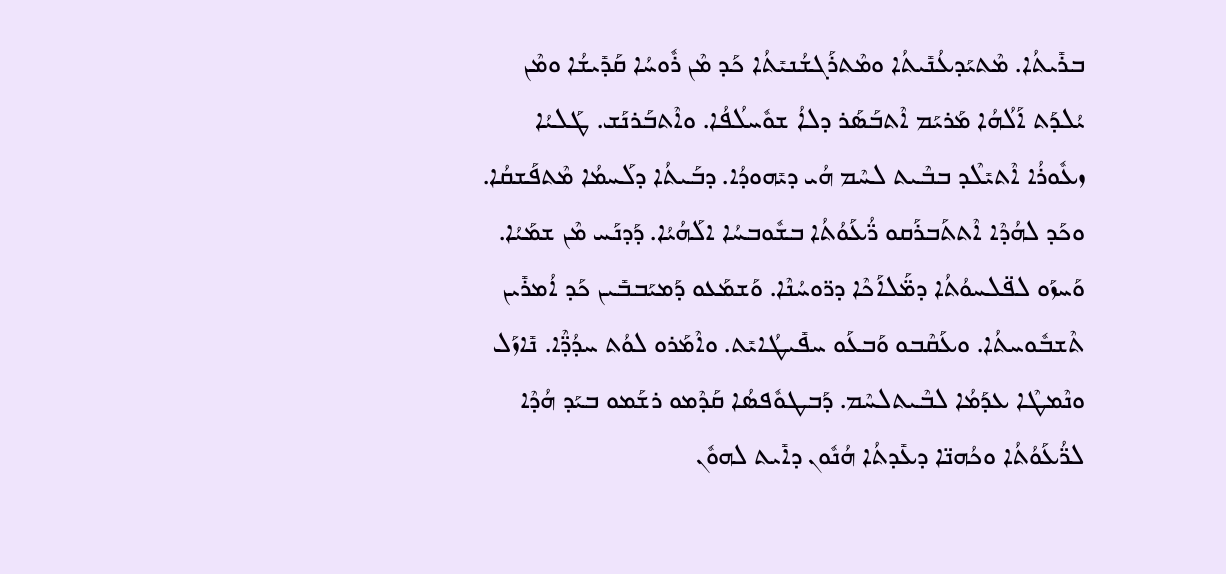ܒܪܺܝܬܳܐ. ܡܶܬܝܰܕܥܳܢܺܝܬܳܐ ܘܡܶܬܪܰܓܫܳܢܝܺܬܳܐ ܟܰܕ ܡܶܢ ܪܽܘܚܳܐ ܩܰܕܺܝܫܳܐ ܘܡܶܢ ܝܳܠܕܰܬ ܐܰܠܳܗܳܐ ܡܰܪܝܰܡ ܐܶܬܒܰܣܰܪ ܕܠܐܳ ܫܘܽܚܠܳܦܳܐ. ܘܐܶܬܒܰܪܢܰܫ. ܛܰܠܝܳܐ ܙܥܽܘܪܳܐ ܐܶܬܝܺܠܶܕ ܒܒܶܝܬ ܠܚܶܡ ܗܳܝ ܕܝܺܗܘܕܳܐ. ܕܒܰܝܬܳܐ ܕܠܰܚܡܳܐ ܡܶܬܦܰܫܩܳܐ. ܘܟܰܕ ܠܗܳܕܶܐ ܐܶܬܬܰܒܪܰܩܘ ܪ̈ܳܥܰܘܳܬܳܐ ܒܫܽܘܒܚܳܐ ܐܠܰܗܳܝܳܐ. ܕܰܕܢܰܚ ܡܶܢ ܫܡܰܝܳܐ. ܘܰܚܙܰܘ ܠܦ̈ܠܚܘܳܬܳܐ ܕܡ̈ܰܠܐܰܟܶܐ ܕܪ̈ܘܚܳܢܶܐ. ܘܰܫܡܰܥܘ ܕܰܡܝܰܒܒܺܝܢ ܟܰܕ ܐܳܡܪܺܝܢ ܬܶܫܒܽܘܚܬܳܐ. ܘܥܰܩܶܒܘ ܘܰܒܥܰܘ ܚܦܺܝܛܳܐܝܺܬ. ܘܐܶܡܰܪܘ ܠܘܳܬ ܚܕܳܕ̈ܶܐ. ܢܺܐܙܰܠ ܘܢܶܡܛܶܐ ܥܕܰܡܳܐ ܠܒܶܝܬܠܚܶܡ. ܕܰܒܛܘܽܦܣܳܐ ܩܰܕܶܡܘ ܪܫܰܡܘ ܒܝܰܕ ܗܳܕܶܐ ܠܪ̈ܳܥܰܘܳܬܳܐ ܘܟܳܗܢ̈ܐ ܕܥܺܕܬܳܐ ܗܳܢܽܘܢ ܕܐܺܝܬ ܠܗܘܽܢ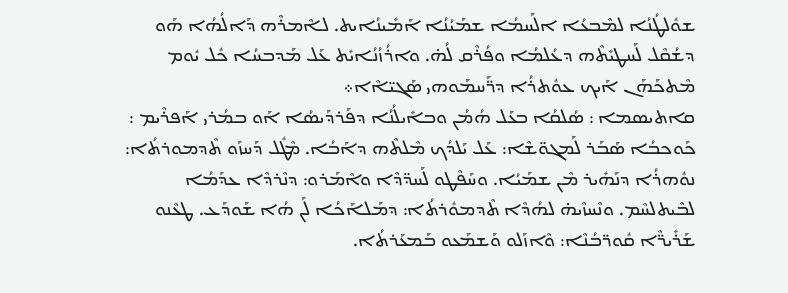ܫܘܽܠܛܳܢܳܐ ܠܡܶܒܥܳܐ ܐܠܰܚܡܳܐ ܫܡܰܝܳܢܳܐ ܐܰܡܺܝܢܳܐܝܬ. ܠܐܶܡܪܶܗ ܕܰܐܠܳܗܳܐ ܗܰܘ ܕܫܳܩܶܠ ܠܰܚܛܝܺܬܶܗ ܕܥܳܠܡܳܐ ܘܦܳܪܶܩ ܠܳܗ̇. ܘܐܪܳܙܳܢܳܐܝܺܬ ܥܰܠ ܡܰܕܒܚܳܐ ܟܽܠ ܝܽܘܡ ܡܶܬܟܰܗܰܢ ܐܰܝܟ ܥܘܽܬܪܳܐ ܕܪ̈ܰܚܡܰܘܗܝ ܣܰܓܝ̈ܐܶܐ܀
ܩܐܬܝܣܡܐ : ܣܳܠܩܳܐ ܒܥܰܠ ܗܳܡܳܢ ܘܒܐܺܝܠܳܢܳܐ ܕܦܰܪܕܰܝܣܳܐ ܐܰܘ ܒܡܳܪܝ ܐܰܦܪܶܝܡ :
ܟܰܘܟܒܳܐ ܣܰܒܰܪ ܠܰܡܓܘ̈ܫܶܐ: ܥܰܠ ܝܰܠܕܳܟ ܡܶܠܬܶܗ ܕܐܰܒܳܐ. ܡܶܛܽܠ ܕܰܚܙܰܘ ܬܶܕܡܘܪܬܳܐ: ܢܘܽܗܪܳܐ ܕܢܰܗܺܝܪ ܡܶܢ ܫܡܰܝܳܐ. ܘܚܰܦܶܛܘ ܠܰܚܕ̈ܕܶܐ ܘܐܶܡܰܪܘ: ܕܢܶܪܕܶܐ ܥܕܰܡܳܐ ܠܒܶܝܬܠܚܶܡ. ܘܢܶܚܙܶܝܗ̇ ܠܗܳܕܶܐ ܬܶܕܡܘܽܪܬܳܐ: ܕܡܰܠܐܰܟܳܐ ܠܰܢ ܗܳܐ ܫܰܘܕܰܥ. ܛܥܶܢܘ ܫܰܪܺܝܪ̈ܶܐ ܩܽܘܪ̈ܒܳܢܶܐ: ܘܶܐܙܰܠܘ ܘܰܫܡܰܥܘ ܒܰܡܥܰܪܬܳܐ.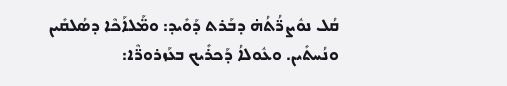ܩܳܠ ܢܘܽܨܪ̈ܳܬܳܗ̇ ܕܒܰܪܬ ܕܰܘܺܝܕ: ܘܡ̈ܰܠܐܰܟܶܐ ܕܣܳܠܩܺܝܢ ܘܢܳܚܬܺܝܢ. ܘܥܽܘܠܐܳ ܕܰܟܪܺܝܟ ܒܥܰܙܪܘܪ̈ܶܐ: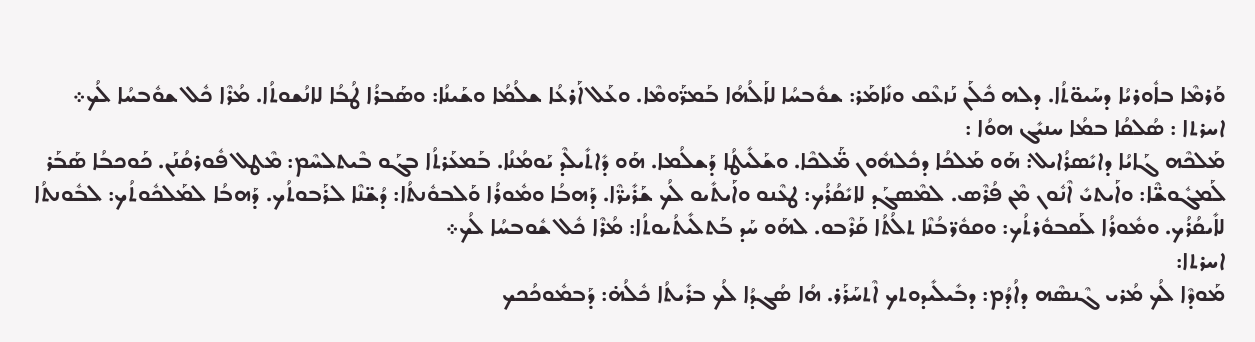ܘܰܪܡܶܐ ܒܐܽܘܪܝܳܐ ܕܚܰܝܘ̈ܬܳܐ. ܕܠܗ ܟܽܠܰܢ ܢܰܙܥܶܩ ܘܢܺܐܡܰܪ: ܫܘܽܒܚܳܐ ܠܐܰܠܳܗܳܐ ܒܰܡܪ̈ܰܘܡܶܐ. ܘܥܰܠ ܐܰܪܥܳܐ ܫܠܳܡܳܐ ܘܫܰܝܢܳܐ: ܘܣܰܒܪܳܐ ܛܳܒܳܐ ܠܐܢܳܫܘܬܳܐ. ܡܳܪܶܐ ܟܽܠ ܫܘܽܒܚܳܐ ܠܳܟ܀
ܐܚܪܬܐ : ܣܳܠܩܳܐ ܒܡܳܐ ܚܢܝܺܓ ܗܘܳܐ :
ܡܰܠܟܶܗ ܓܰܐܝܳܐ ܕܐܝܺܣܪܳܐܝܠ: ܗܰܘ ܡܰܠܟܳܐ ܕܟܽܠܗܽܘܢ ܡ̈ܰܠܟܶܐ. ܘܫܰܠܺܝܛܳܐ ܕܰܫܠܳܡܐ. ܗܰܘ ܕܺܐܬܺܝܠܶܕ ܝܰܘܡܳܢܳܐ. ܒܰܡܥܰܪܬܳܐ ܒܓܰܘ ܒܶܝܬܠܚܶܡ: ܡܶܛܠ ܦܽܘܪܩܳܢܰܢ. ܟܰܘܟܒܳܐ ܣܰܒܰܪ ܠܰܡܓܽܘܫ̈ܶܐ: ܘܐܰܝܬܝܺ ܐܶܢܽܘܢ ܡܶܢ ܦܳܪܶܣ. ܠܡܶܣܓܰܕ ܠܐܝܺܩܳܪܳܟ: ܛܥܶܢܘ ܘܐܰܝܬܺܝܘ ܠܳܟ ܫܰܪܺܝܪ̈ܶܐ. ܕܰܗܒܳܐ ܘܡܽܘܪܳܐ ܘܰܠܒܘܽܢܬܳܐ: ܕܳܫ̈ܢܶܐ ܠܪܰܒܘܬܳܟ. ܕܰܗܒܳܐ ܠܡܰܠܟܽܘܬܳܟ: ܠܒܽܘܢܬܳܐ ܠܐܺܝܩܳܪܳܟ. ܘܡܽܘܪܳܐ ܠܰܩܒܘܽܪܬܳܟ: ܘܩܘܽܪ̈ܒܳܢܶܐ ܬܠܳܬܳܐ ܩܰܪܶܒܘ. ܠܗܰܘ ܚܰܕ ܒܰܬܠܺܝܬܳܝܘܬܳܐ: ܡܳܪܶܐ ܟܽܠ ܫܽܘܒܚܳܐ ܠܳܟ܀
ܐܚܪܬܐ:
ܡܰܘܕܶܐ ܠܳܟ ܡܳܪܝ ܓܶܢܣܶܗ ܕܐܳܕܳܡ: ܕܒܺܝܠܺܝܕܘܬܟ ܐܶܬܚܰܪܰܪ. ܗܳܐ ܣܳܓܕܳܐ ܠܳܟ ܒܪܺܝܬܳܐ ܟܽܠܳܗ̇: ܕܰܒܡܽܘܟܳܟܟ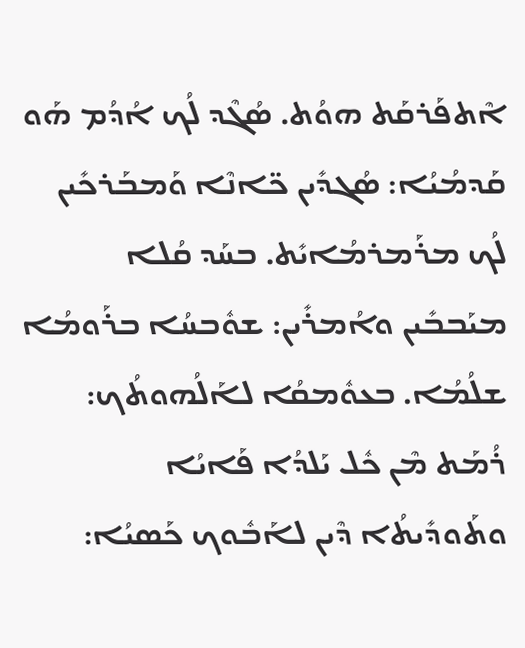ܐܶܬܦܰܪܩܰܬ ܗܘܳܬ. ܣܳܓܶܕ ܠܳܟ ܐܳܕܳܡ ܗܰܘ ܩܰܕܡܳܝܳܐ: ܣܳܓܕܺܝܢ ܟ̈ܐܢܶܐ ܘܰܡܒܰܪܟܺܝܢ ܠܳܟ ܡܪܰܡܪܡܳܐܝܺܬ. ܒܚܰܕ ܩܳܠܐ ܡܝܰܒܒܺܝܢ ܘܐܳܡܪܺܝܢ: ܫܘܽܒܚܳܐ ܒܪܰܘܡܳܐ ܫܠܳܡܳܐ. ܒܥܘܽܡܩܳܐ ܠܐܰܠܳܗܘܬܳܟ: ܪܳܡܰܬ ܡܶܢ ܟܽܠ ܝܰܠܕܳܐ ܦܰܐܝܳܐ ܘܬܰܘܕܺܝܬܳܐ ܕܶܝܢ ܠܐܰܒܽܘܟ ܟܰܣܝܳܐ: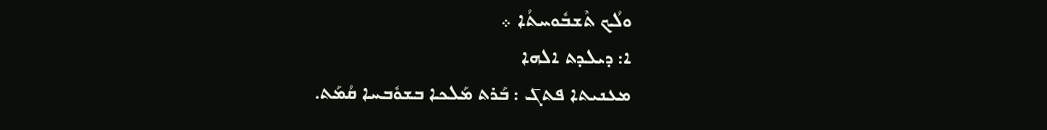ܘܠܳܟ ܬܶܫܒܽܘܚܬܳܐ ܀
ܐ: ܕܝܠܕܬ ܐܠܗܐ
ܡܥܢܝܬܐ ܦܬܓ̄ : ܒܰܪܬ ܡܰܠܟܐ ܒܫܘܽܒܚܐ ܩܳܡܰܬ.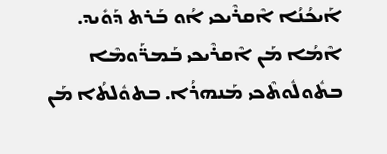ܐܰܝܟܳܢܳܐ ܐܶܩܪܶܝܟܝ ܐܳܘ ܒܰܪܬ ܕܰܘܺܝܕ. ܐܶܡܳܐ ܡܰܢ ܐܶܩܪܶܝܟܝ ܒܰܡܪ̈ܰܘܡܶܐ ܒܬܽܘܠܽܘܬܶܟܝ ܡܰܢܗܪܳܐ. ܒܬܘܽܠܬܳܐ ܡܰܢ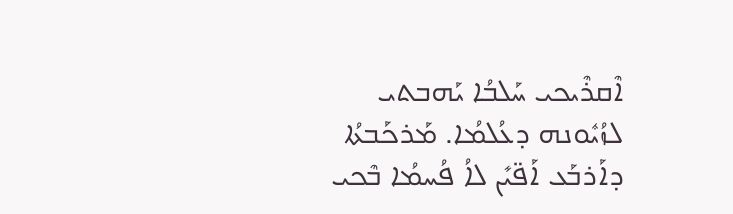ܐܶܩܪܶܝܟܝ ܚܰܠܒܳܐ ܝܰܗܒܬܝ ܠܙܳܝܽܘܢܗ ܕܥܳܠܡܳܐ. ܡܰܪܟܰܒܬܳܐ ܕܐܰܪܒܰܥ ܐܰܦ̈ܝܺܢ ܠܐܳ ܦܳܚܡܳܐ ܒܶܟܝ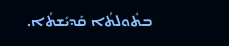ܒܬܽܘܠܬܳܐ ܩܰܕܝܺܫܬܳܐ.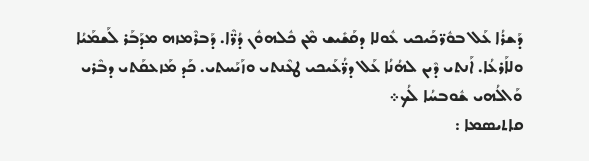ܕܰܫܪܳܐ ܥܰܠ ܒܘܽܪ̈ܟܰܝܟܝ ܥܽܘܠܐ ܕܩܰܫܺܝܫ ܡܶܢ ܟܽܠܗܘܽܢ ܕܳܪ̈ܶܐ. ܕܰܒܪܶܡܙܗ ܡܕܰܒܰܪ ܠܰܫܡܰܝܳܐ ܘܠܐܰܪܥܳܐ. ܐܰܢܬܝ ܕܶܝܢ ܠܗܳܢܳܐ ܥܰܠ ܕܪ̈ܳܥܰܝܟܝ ܛܥܶܢܬܝ ܘܙܰܝܰܚܬܝ. ܟܰܕ ܡܰܙܥܩܰܬܝ ܕܒܶܪܝ ܘܰܐܠܳܗܝ ܫܽܘܒܚܳܐ ܠܳܟ܀
ܩܐܬܝܣܡܐ :